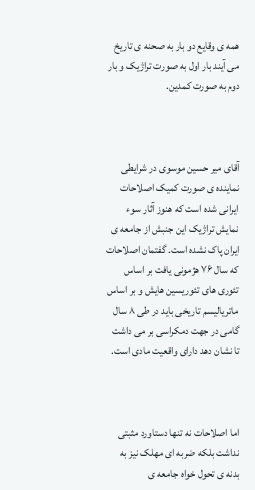همه ی وقایع دو بار به صحنه ی تاریخ می آیند بار اول به صورت تراژیک و بار دوم به صورت کمدین.



آقای میر حسین موسوی در شرایطی نماینده ی صورت کمیک اصلاحات ایرانی شده است که هنوز آثار سوء نمایش تراژیک این جنبش از جامعه ی ایران پاک نشده است. گفتمان اصلاحات که سال ۷۶ هژمونی یافت بر اساس تئوری های تئوریسین هایش و بر اساس ماتریالیسم تاریخی باید در طی ۸ سال گامی در جهت دمکراسی بر می داشت تا نشان دهد دارای واقعیت مادی است.



اما اصلاحات نه تنها دستاورد مثبتی نداشت بلکه ضربه ای مهلک نیز به بدنه ی تحول خواه جامعه ی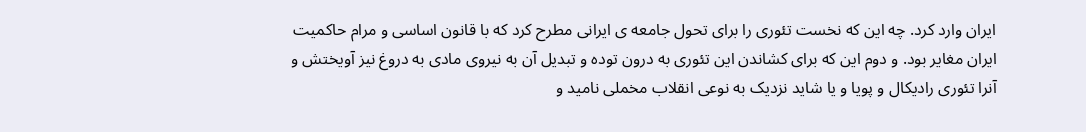ایران وارد کرد. چه این که نخست تئوری را برای تحول جامعه ی ایرانی مطرح کرد که با قانون اساسی و مرام حاکمیت ایران مغایر بود. و دوم این که برای کشاندن این تئوری به درون توده و تبدیل آن به نیروی مادی به دروغ نیز آویختش و آنرا تئوری رادیکال و پویا و یا شاید نزدیک به نوعی انقلاب مخملی نامید و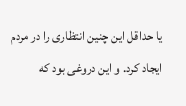یا حداقل این چنین انتظاری را در مردم ایجاد کرد. و این دروغی بود که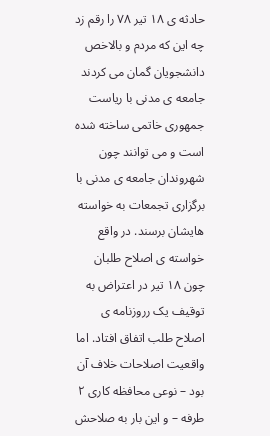حادثه ی ۱۸ تیر ۷۸ را رقم زد چه این که مردم و بالاخص دانشجویان گمان می کردند جامعه ی مدنی با ریاست جمهوری خاتمی ساخته شده است و می توانند چون شهروندان جامعه ی مدنی با برگزاری تجمعات به خواسته هایشان برسند. در واقع خواسته ی اصلاح طلبان چون ۱۸ تیر در اعتراض به توقیف یک رروزنامه ی اصلاح طلب اتفاق افتاد. اما واقعیت اصلاحات خلاف آن بود – نوعی محافظه کاری ۲ طرفه – و این بار به صلاحش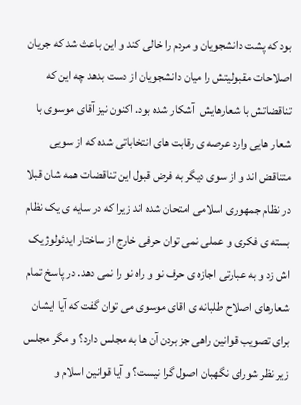بود که پشت دانشجویان و مردم را خالی کند و این باعث شد که جریان اصلاحات مقبولیتش را میان دانشجویان از دست بدهد چه این که تناقضاتش با شعارهایش  آشکار شده بود. اکنون نیز آقای موسوی با شعار هایی وارد عرصه ی رقابت های انتخاباتی شده که از سویی متناقض اند و از سوی دیگر به فرض قبول این تناقضات همه شان قبلا در نظام جمهوری اسلامی امتحان شده اند زیرا که در سایه ی یک نظام بسته ی فکری و عملی نمی توان حرفی خارج از ساختار ایدئولوژیک اش زد و به عبارتی اجازه ی حرف نو و راه نو را نمی دهد. در پاسخ تمام شعارهای اصلاح طلبانه ی اقای موسوی می توان گفت که آیا ایشان برای تصویب قوانین راهی جز بردن آن ها به مجلس دارد؟ و مگر مجلس زیر نظر شورای نگهبان اصول گرا نیست؟ و آیا قوانین اسلام و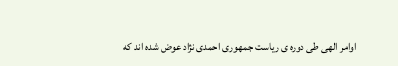اوامر الهی طی دوره ی ریاست جمهوری احمدی نژاد عوض شده اند که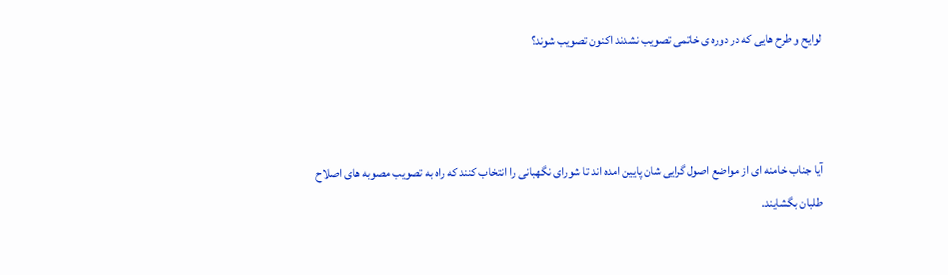لوایح و طرح هایی که در دوره ی خاتمی تصویب نشدند اکنون تصویب شوند؟



آیا جناب خامنه ای از مواضع اصول گرایی شان پایین امده اند تا شورای نگهبانی را انتخاب کنند که راه به تصویب مصوبه های اصلاح طلبان بگشایند.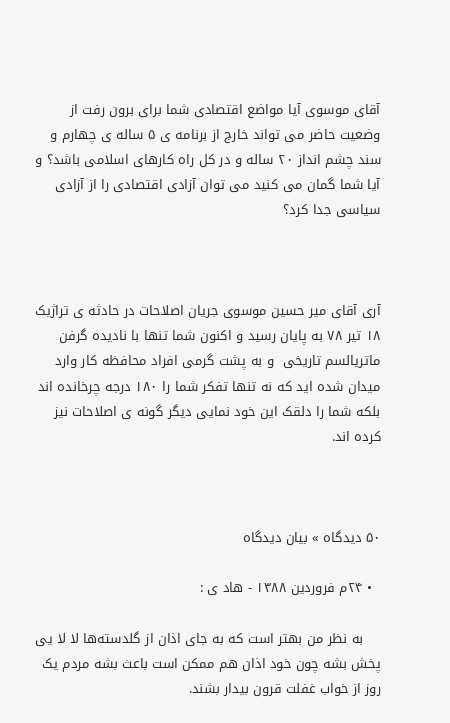آقای موسوی آیا مواضع اقتصادی شما برای برون رفت از وضعیت حاضر می تواند خارج از برنامه ی ۵ ساله ی چهارم و سند چشم انداز ۲۰ ساله و در کل راه کارهای اسلامی باشد؟ و آیا شما گمان می کنید می توان آزادی اقتصادی را از آزادی سیاسی جدا کرد؟



آری آقای میر حسین موسوی جریان اصلاحات در حادثه ی تراژیک ۱۸ تیر ۷۸ به پایان رسید و اکنون شما تنها با نادیده گرفن ماتریالسم تاریخی  و به پشت گرمی افراد محافظه کار وارد میدان شده اید که نه تنها تفکر شما را ۱۸۰ درجه چرخانده اند بلکه شما را دلقک این خود نمایی دیگر گونه ی اصلاحات نیز کرده اند.



۵۰ دیدگاه » بیان دیدگاه

  • ۲۴م فروردین ۱۳۸۸ - هاد ی :

    به نظر من بهتر است که به جای اذان از گلدسته‌ها لا لا یی پخش بشه چون خود اذان هم ممکن است باعث بشه مردم یک روز از خواب غفلت قرون بیدار بشند.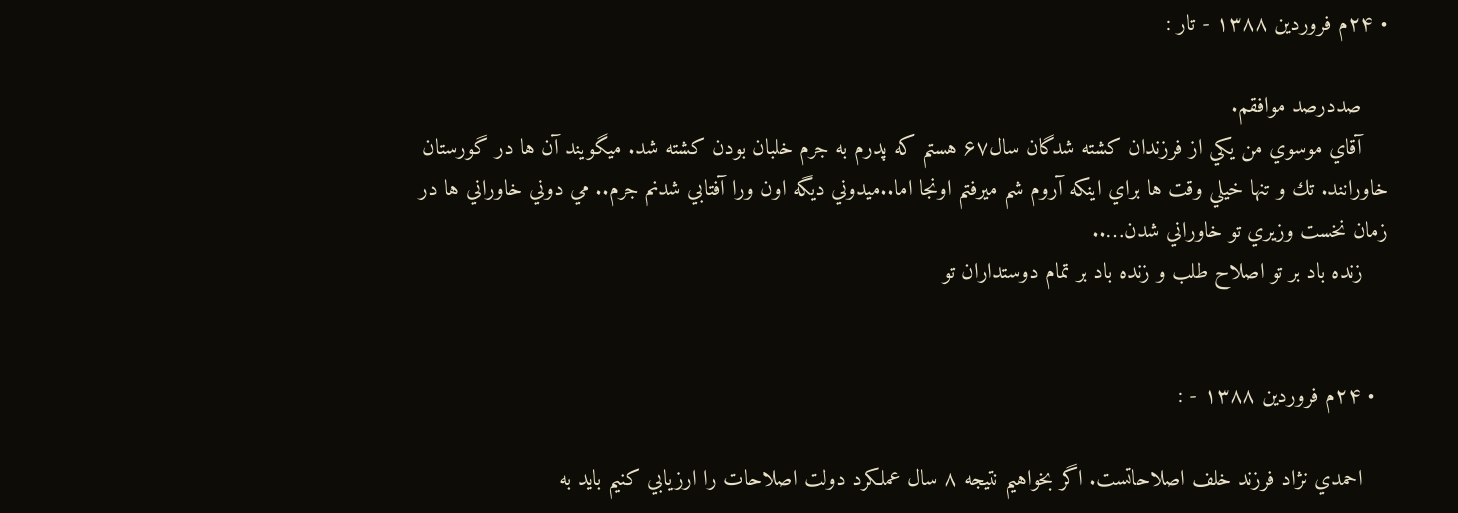• ۲۴م فروردین ۱۳۸۸ - تار :

    صددرصد موافقم.
    آقاي موسوي من يكي از فرزندان كشته شدگان سال۶۷ هستم كه پدرم به جرم خلبان بودن كشته شد. ميگويند آن ها در گورستان خاورانند. تك و تنها خيلي وقت ها براي اينكه آروم شم ميرفتم اونجا اما..ميدوني ديگه اون ورا آفتابي شدنم جرم.. مي دوني خاوراني ها در زمان نخست وزيري تو خاوراني شدن…..
    زنده باد بر تو اصلاح طلب و زنده باد بر تمام دوستداران تو


  • ۲۴م فروردین ۱۳۸۸ - :

    احمدي نژاد فرزند خلف اصلاحاتست. اگر بخواهيم نتيجه ۸ سال عملکرد دولت اصلاحات را ارزيابي کنيم بايد به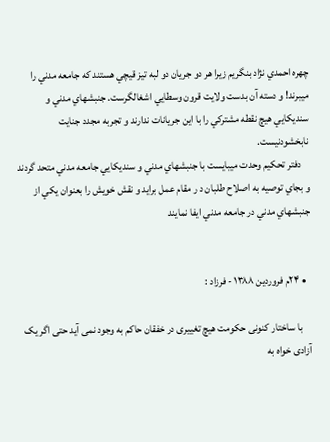چهره احمدي نژاد بنگريم زيرا هر دو جريان دو لبه تيز قيچي هستند که جامعه مدني را ميبرند! و دسته آن بدست ولايت قرون وسطايي اشغالگرست. جنبشهاي مدني و سنديکايي هيچ نقطه مشترکي را با اين جريانات ندارند و تجربه مجدد جنايت نابخشودنيست.
    دفتر تحکيم وحدت ميبايست با جنبشهاي مدني و سنديکايي جامعه مدني متحد گردند و بجاي توصيه به اصلاح طلبان د ر مقام عمل برايد و نقش خويش را بعنوان يکي از جنبشهاي مدني در جامعه مدني ايفا نمايند


  • ۲۴م فروردین ۱۳۸۸ - فرزاد :

    با ساختار کنونی حکومت هیچ تغییری در خفقان حاکم به وجود نمی آید حتی اگر یک آزادی خواه به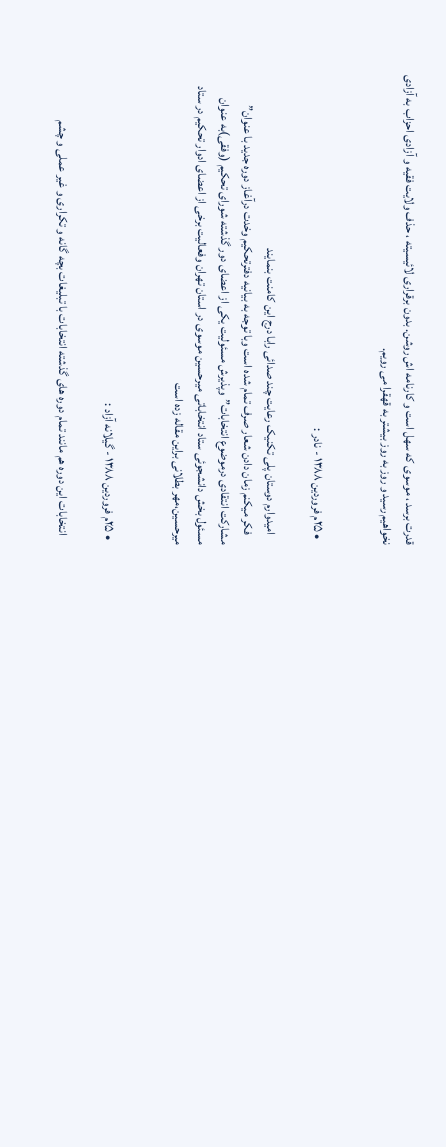قدرت برسد ، موسوی که سهل است و کارنامه اش روشن. بدون برقراری لائیسیته ، حذف ولایت فقیه و آزادی احزاب به آزادی نخواهیم رسید و روز به روز بیشتر به قهقرا می رویم.


  • ۲۵م فروردین ۱۳۸۸ - نادر :

    امیدوارم دوستان پلی تکنیک رعایت چند صدائی رابا درج این کامنت بنمایند
    فکر میکنم زمان دادن شعار صرف تمام شده است وبا توجه به بیانیه دفترتحکیم وخدت درآغاز دوره جدید با عنوان” مشارکت انتقادی درموضوع انتخابات”وپذیرش مسئولیت یکی از اعضای دور گذشته شورای تحکیم (وفقی)به عنوان مسئول بخش دانشجوئی ستاد انتخاباتی میرحسین موسوی در استان تهران وفعالیت برخی از اعضای ادوار تحکیم در ستاد میرحسین،مهر بطلانی براین مقاله زده است


  • ۲۵م فروردین ۱۳۸۸ - گیلانه آزاد :

    انتخابات این دوره هم مانند تمام دوره های گذشته انتخابات با تبلیغات بچه گانه و تکراری و غیر عملی و چشم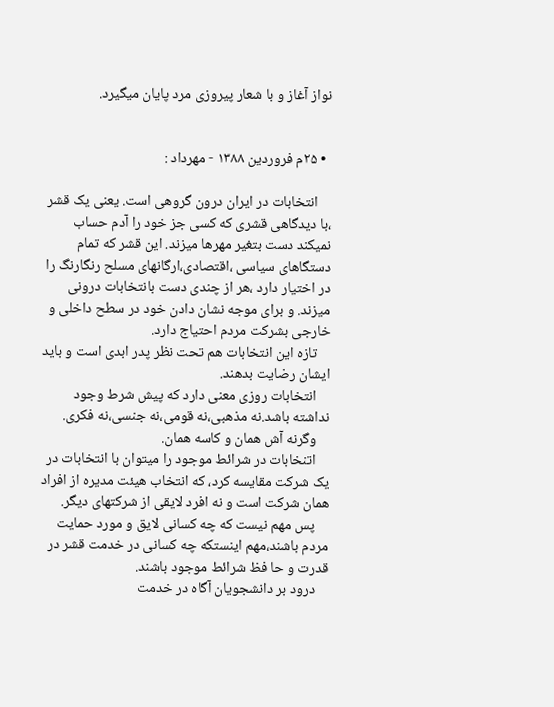نواز آغاز و با شعار پیروزی مرد پایان میگیرد.


  • ۲۵م فروردین ۱۳۸۸ - مهرداد :

    انتخابات در ایران درون گروهی است. یعنی یک قشر ،با دیدگاهی قشری که کسی جز خود را آدم حساب نمیکند دست بتغیر مهرها میزند. این قشر که تمام دستگاهای سیاسی ،اقتصادی،ارگانهای مسلح رنگارنگ را در اختیار دارد ،هر از چندی دست بانتخابات درونی میزند. و برای موجه نشان دادن خود در سطح داخلی و خارجی بشرکت مردم احتیاج دارد.
    تازه این انتخابات هم تحت نظر پدر ابدی است و باید ایشان رضایت بدهند.
    انتخابات روزی معنی دارد که پیش شرط وجود نداشته باشد.نه مذهبی،نه قومی،نه جنسی،نه فکری.
    وگرنه آش همان و کاسه همان.
    اتنخابات در شرائط موجود را میتوان با انتخابات در یک شرکت مقایسه کرد، که انتخاب هیئت مدیره از افراد همان شرکت است و نه افرد لایقی از شرکتهای دیگر.
    پس مهم نیست که چه کسانی لایق و مورد حمایت مردم باشند،مهم اینستکه چه کسانی در خدمت قشر در قدرت و حا فظ شرائط موجود باشند.
    درود بر دانشجویان آگاه در خدمت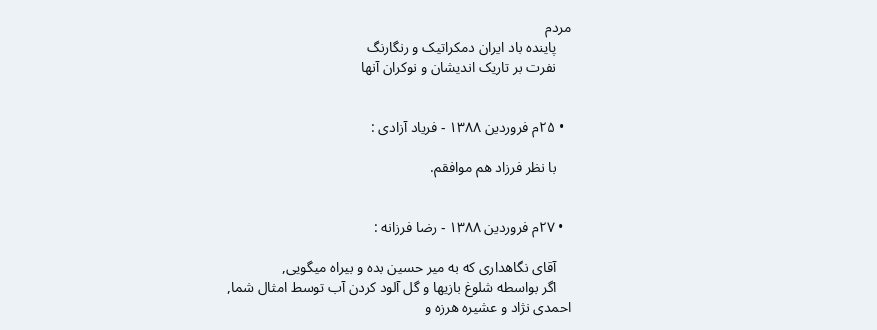مردم
    پاینده باد ایران دمکراتیک و رنگارنگ
    نفرت بر تاریک اندیشان و نوکران آنها


  • ۲۵م فروردین ۱۳۸۸ - فریاد آزادی :

    با نظر فرزاد هم موافقم.


  • ۲۷م فروردین ۱۳۸۸ - رضا فرزانه :

    آقای نگاهداری که به میر حسین بده و بیراه میگویی,
    اگر بواسطه شلوغ بازیها و گل آلود کردن آب توسط امثال شما, احمدی نژاد و عشیره هرزه و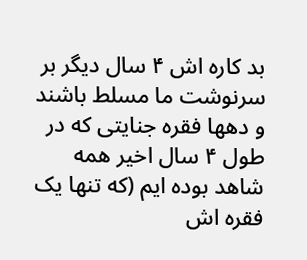بد کاره اش ۴ سال دیگر بر سرنوشت ما مسلط باشند و دهها فقره جنایتی که در طول ۴ سال اخیر همه شاهد بوده ایم (که تنها یک فقره اش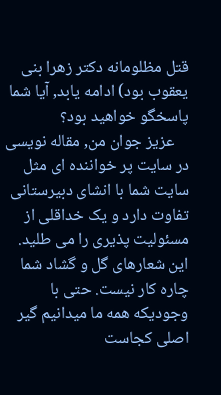قتل مظلومانه دکتر زهرا بنی یعقوب بود) ادامه یابد, آیا شما پاسخگو خواهید بود؟
    عزیز جوان من, مقاله نویسی در سایت پر خواننده ای مثل سایت شما با انشای دبیرستانی تفاوت دارد و یک خداقلی از مسئولیت پذیری را می طلید. این شعارهای گل و گشاد شما چاره کار نیست. حتی با وجودیکه همه ما میدانیم گیر اصلی کجاست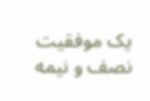یک موفقیت نصف و نیمه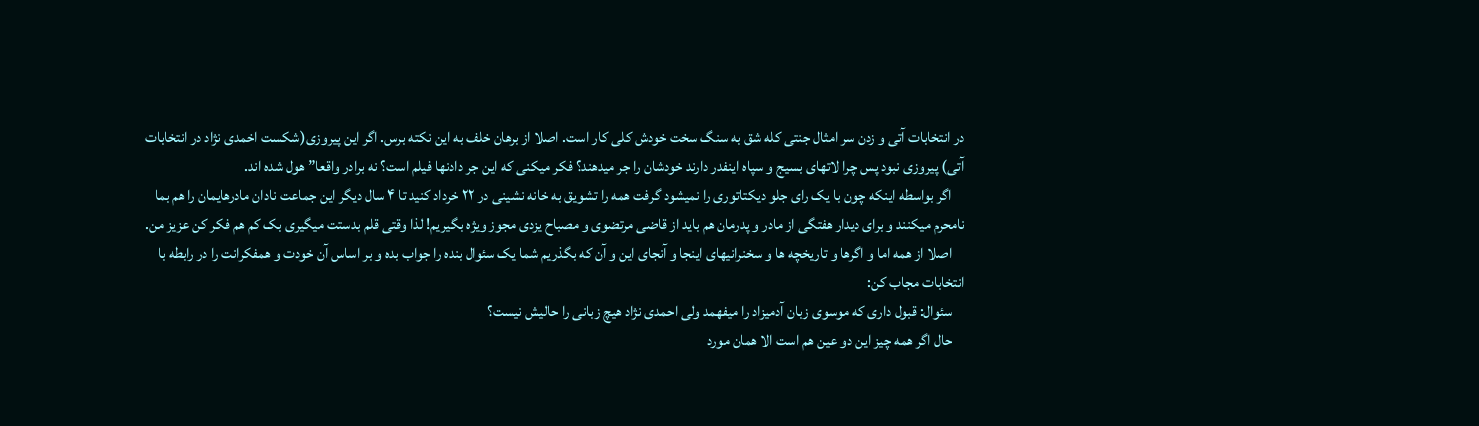در انتخابات آتی و زدن سر امثال جنتی کله شق به سنگ سخت خودش کلی کار است. اصلا از برهان خلف به این نکته برس. اگر این پیروزی(شکست اخمدی نژاد در انتخابات آتی) پیروزی نبود پس چرا لاتهای بسیج و سپاه اینفدر دارند خودشان را جر میدهند؟ فکر میکنی که این جر دادنها فیلم است؟ نه برادر واقعا” هول شده اند.
    اگر بواسطه اینکه چون با یک رای جلو دیکتاتوری را نمیشود گرفت همه را تشویق به خانه نشینی در ۲۲ خرداد کنید تا ۴ سال دیگر این جماعت نادان مادرهایمان را هم بما نامحرم میکنند و برای دیدار هفتگی از مادر و پدرمان هم باید از قاضی مرتضوی و مصباح یزدی مجوز ویژه بگیریم! لذا وقتی قلم بدستت میگیری بک کم هم فکر کن عزیز من.
    اصلا از همه اما و اگرها و تاریخچه ها و سخنرانیهای اینجا و آنجای این و آن که بگذریم شما یک سئوال بنده را جواب بده و بر اساس آن خودت و همفکرانت را در رابطه با انتخابات مجاب کن:
    سئوال: قبول داری که موسوی زبان آدمیزاد را میفهمد ولی احمدی نژاد هیچ زبانی را حالیش نیست؟
    حال اگر همه چیز این دو عین هم است الا همان مورد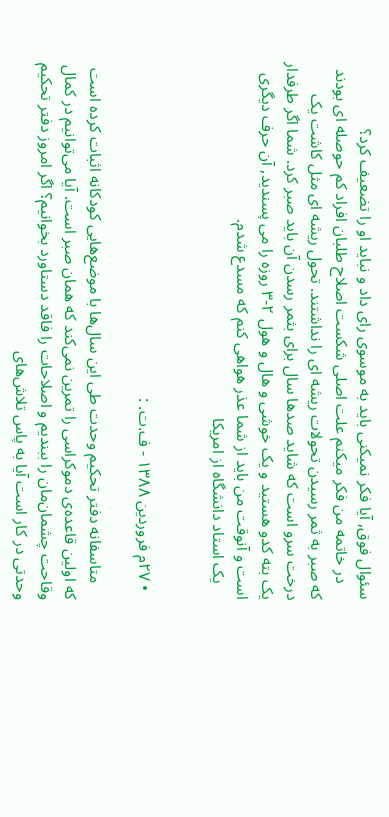سئوال فوق, آیا فکر نمیکنی باید به موسوی رای داد و نباید او را تضعیف کرد؟
    در خاتمه من فکر میکنم علت اصلی شکست اصلاح طلبان افراد کم حوصله ای بودند که صبر به ثمر رسیدن تحولات ریشه ای را نداشتند. تحول ریشه ای مثل کاشت یک درخت سرو است که شاید صدها سال برای بثمر رسدن آن باید صبر کرد. شما اگر طرفدار یک بته کدو هستید و یک خوشی و هال و هول ۲-۳ روزه را می پسندید, آن حرف دیگری است و آنوقت من باید از شما عذر هواهی کنم که مسدع شدم.
    یک استاد دانشگاه از امریکا


  • ۲۷م فروردین ۱۳۸۸ - ف.ت. :

    متاسفانه دفتر تحکیم وحدت طی این سال‌ها با موضع‌هایی کودکانه اثبات کرده است که اولین قاعده‌ی دموکراسی را تمرین نمی‌کند که همان صبر است. آیا می‌توانیم در کمال وقاحت چشمان‌مان را ببندیم و اصلاحات را فاقد دستاورد بخوانیم؟ اگر امروز دفتر تحکیم وحدتی در کار است آیا به پاس تلاش‌های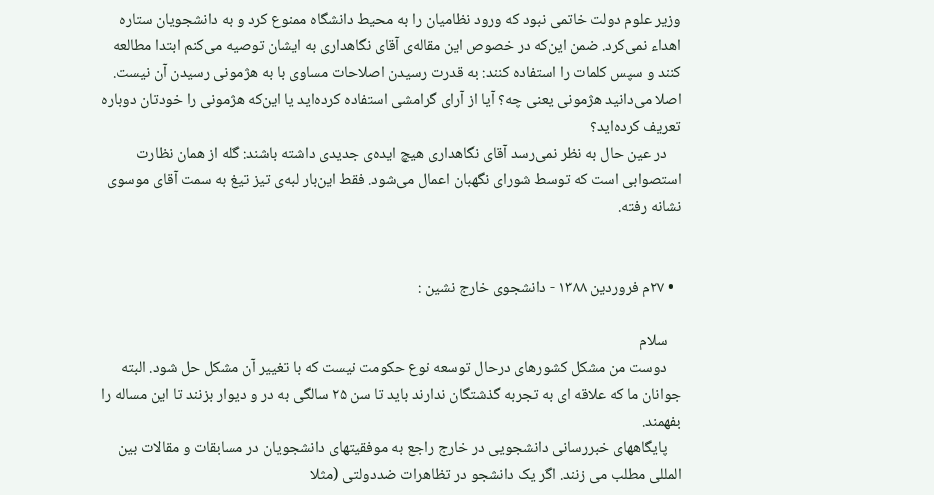وزیر علوم دولت خاتمی نبود که ورود نظامیان را به محیط دانشگاه ممنوع کرد و به دانشجویان ستاره اهداء نمی‌کرد. ضمن این‌که در خصوص این مقاله‌ی آقای نگاهداری به ایشان توصیه می‌کنم ابتدا مطالعه کنند و سپس کلمات را استفاده کنند: به قدرت رسیدن اصلاحات مساوی با به هژمونی رسیدن آن نیست. اصلا می‌دانید هژمونی یعنی چه؟ آیا از آرای گرامشی استفاده کرده‌اید یا این‌که هژمونی را خودتان دوباره تعریف کرده‌اید؟
    در عین حال به نظر نمی‌رسد آقای نگاهداری هیچ ایده‌ی جدیدی داشته باشند: گله از همان نظارت استصوابی است که توسط شورای نگهبان اعمال می‌شود. فقط این‌بار لبه‌ی تیز تیغ به سمت آقای موسوی نشانه رفته.


  • ۲۷م فروردین ۱۳۸۸ - دانشجوی خارج نشین :

    سلام
    دوست من مشکل کشورهای درحال توسعه نوع حکومت نیست که با تغییر آن مشکل حل شود. البته جوانان ما که علاقه ای به تجربه گذشتگان ندارند باید تا سن ۲۵ سالگی به در و دیوار بزنند تا این مساله را بفهمند.
    پایگاههای خبررسانی دانشجویی در خارج راجع به موفقیتهای دانشجویان در مسابقات و مقالات بین المللی مطلب می زنند. اگر یک دانشجو در تظاهرات ضددولتی (مثلا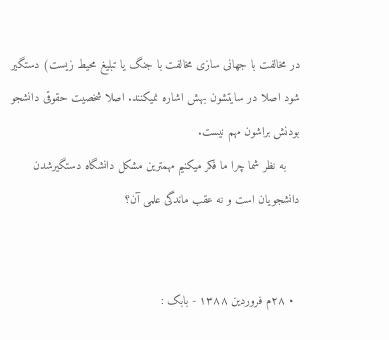در مخالفت با جهانی سازی مخالفت با جنگ یا تبلیغ محیط زیست) دستگیر شود اصلا در سایتشون بهش اشاره نمیکنند. اصلا شخصیت حقوقی دانشجو بودنش براشون مهم نیست.
    به نظر شما چرا ما فکر میکنیم مهمترین مشکل دانشگاه دستگیرشدن دانشجویان است و نه عقب ماندگی علمی آن؟


  • ۲۸م فروردین ۱۳۸۸ - بابک :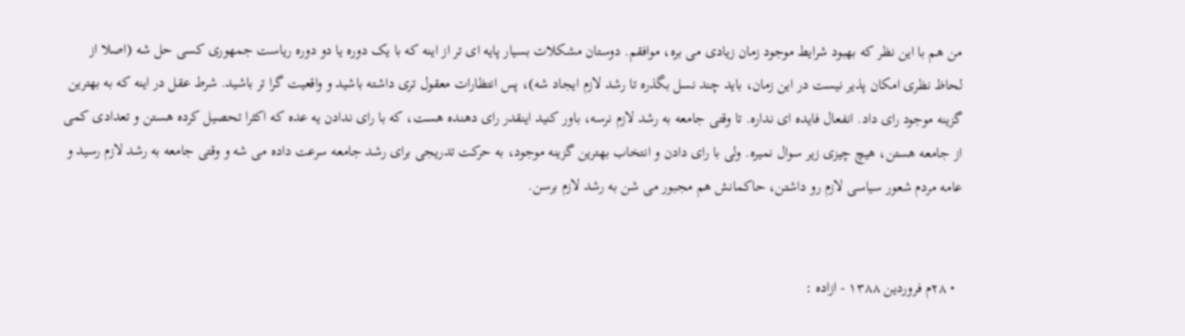من هم با این نظر که بهبود شرایط موجود زمان زیادی می بره، موافقم. دوستان مشکلات بسيار پايه ای تر از اينه که با يک دوره يا دو دوره رياست جمهوری کسی حل شه (اصلا از لحاظ نظری امکان پذير نيست در اين زمان، بايد چند نسل بگذره تا رشد لازم ايجاد شه)، پس انتظارات معقول تری داشته باشيد و واقعيت گرا تر باشيد. شرط عقل در اينه که به بهترين گزينه موجود رای داد. انفعال فايده ای نداره. تا وقتی جامعه به رشد لازم نرسه، باور کنيد اينقدر رای دهنده هست، که با رای ندادن يه عده که اکثرا تحصيل کرده هستن و تعدادی کمی از جامعه هستن، هيچ چيزی زير سوال نميره. ولی با رای دادن و انتخاب بهترين گزينه موجود، به حرکت تدريجی برای رشد جامعه سرعت داده می شه و وقتی جامعه به رشد لازم رسيد و عامه مردم شعور سياسی لازم رو داشتن، حاکمانش هم مجبور می شن به رشد لازم برسن.


  • ۲۸م فروردین ۱۳۸۸ - ازاده :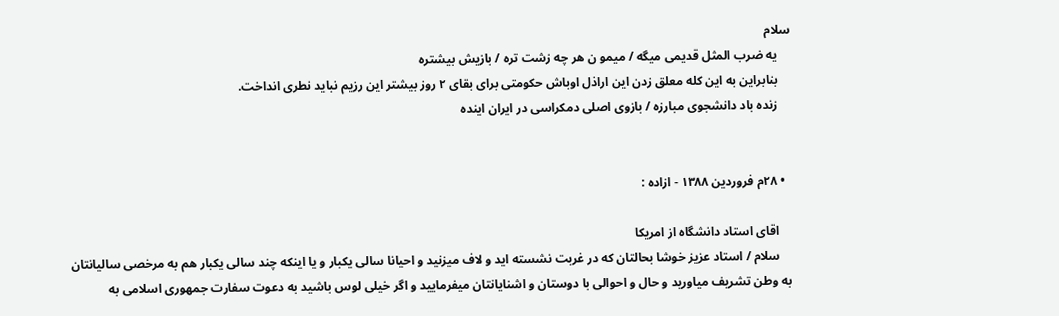سلام
    یه ضرب المثل قدیمی میگه / میمو ن هر چه زشت تره / بازیش بیشتره
    بنابراین به این کله معلق زدن این اراذل اوباش حکومتی برای بقای ۲ روز بیشتر این رزیم نباید نطری انداخت.
    زنده باد دانشجوی مبارزه / بازوی اصلی دمکراسی در ایران اینده


  • ۲۸م فروردین ۱۳۸۸ - ازاده :

    اقای استاد دانشگاه از امریکا
    سلام / استاد عزیز خوشا بحالتان که در غربت نشسته اید و لاف میزنید و احیانا سالی یکبار و یا اینکه چند سالی یکبار هم به مرخصی سالیانتان به وطن تشریف میاورید و حال و احوالی با دوستان و اشنایانتان میفرمایید و اگر خیلی لوس باشید به دعوت سفارت جمهوری اسلامی به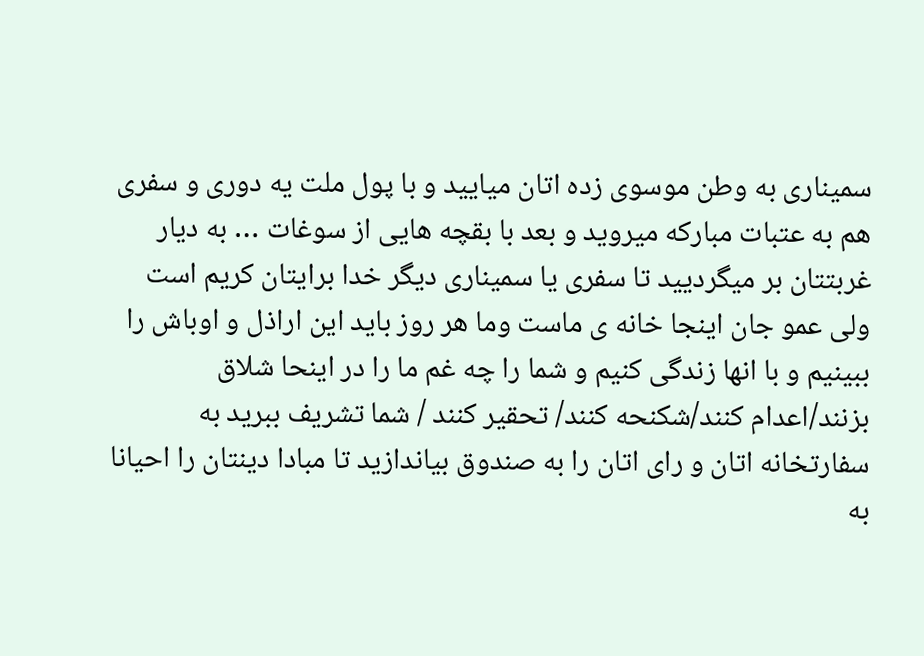سمیناری به وطن موسوی زده اتان میایید و با پول ملت یه دوری و سفری هم به عتبات مبارکه میروید و بعد با بقچه هایی از سوغات … به دیار غربتتان بر میگردیید تا سفری یا سمیناری دیگر خدا برایتان کریم است ولی عمو جان اینجا خانه ی ماست وما هر روز باید این اراذل و اوباش را ببینیم و با انها زندگی کنیم و شما را چه غم ما را در اینحا شلاق بزنند/اعدام کنند/شکنحه کنند/ تحقیر کنند / شما تشریف ببرید به سفارتخانه اتان و رای اتان را به صندوق بیاندازید تا مبادا دینتان را احیانا به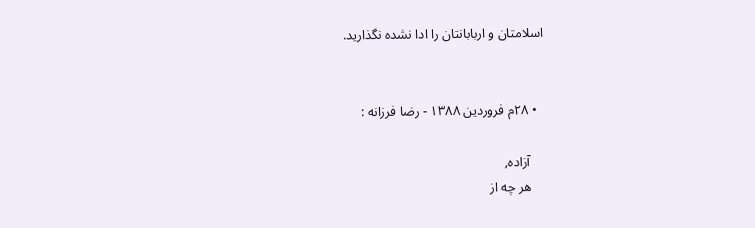اسلامتان و اربابانتان را ادا نشده نگذارید.


  • ۲۸م فروردین ۱۳۸۸ - رضا فرزانه :

    آزاده,
    هر چه از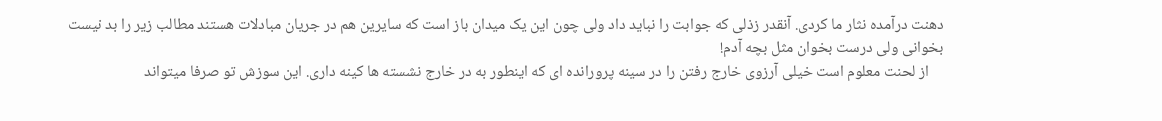دهنت درآمده نثار ما کردی. آنقدر زذلی که جوابت را نباید داد ولی چون این یک میدان باز است که سایرین هم در جریان مبادلات هستند مطالب زیر را بد نیست بخوانی ولی درست بخوان مثل بچه آدم!
    از لحنت معلوم است خیلی آرزوی خارج رفتن را در سینه پرورانده ای که اینطور به در خارج نشسته ها کینه داری. این سوزش تو صرفا میتواند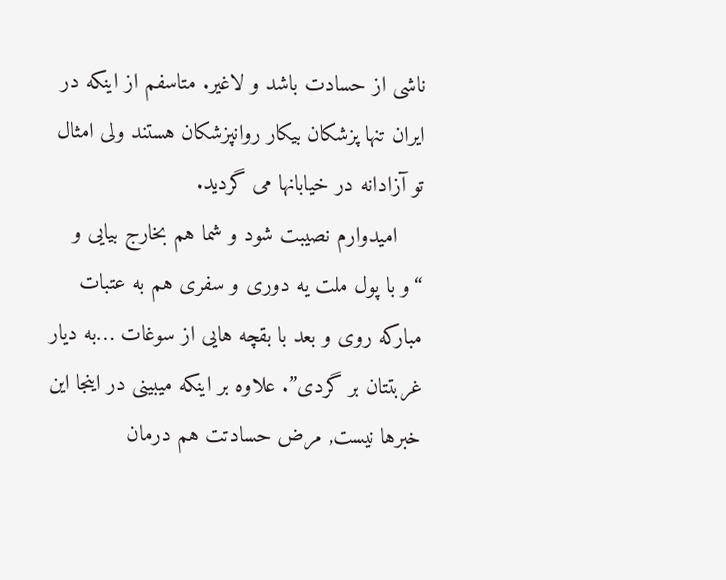ناشی از حسادت باشد و لاغیر. متاسفم از اینکه در ایران تنها پزشکان بیکار روانپزشکان هستند ولی امثال تو آزادانه در خیابانها می گردید.
    امیدوارم نصیبت شود و شما هم بخارج بیایی و “و با پول ملت یه دوری و سفری هم به عتبات مبارکه روی و بعد با بقچه هایی از سوغات …به دیار غربتتان بر گردی”. علاوه بر اینکه میبینی در اینجا این خبرها نیست, مرض حسادتت هم درمان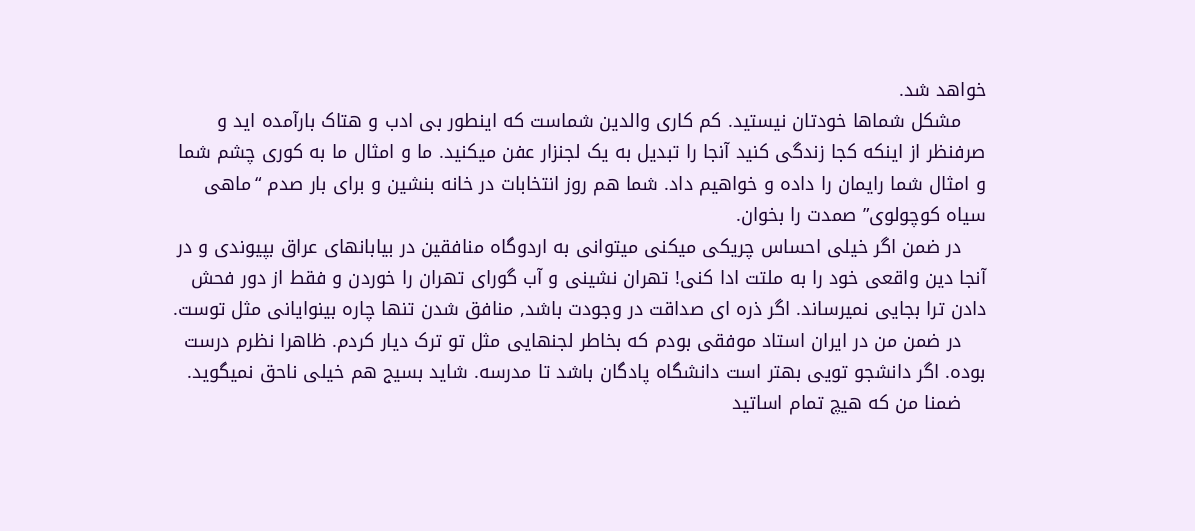خواهد شد.
    مشکل شماها خودتان نیستید. کم کاری والدین شماست که اینطور بی ادب و هتاک بارآمده اید و صرفنظر از اینکه کجا زندگی کنید آنجا را تبدیل به یک لجنزار عفن میکنید. ما و امثال ما به کوری چشم شما و امثال شما رایمان را داده و خواهیم داد. شما هم روز انتخابات در خانه بنشین و برای بار صدم “ماهی سیاه کوچولوی” صمدت را بخوان.
    در ضمن اگر خیلی احساس چریکی میکنی میتوانی به اردوگاه منافقین در بیابانهای عراق بپیوندی و در آنجا دین واقعی خود را به ملتت ادا کنی! تهران نشینی و آب گورای تهران را خوردن و فقط از دور فحش دادن ترا بجایی نمیرساند. اگر ذره ای صداقت در وجودت باشد, منافق شدن تنها چاره بینوایانی مثل توست.
    در ضمن من در ایران استاد موفقی بودم که بخاطر لجنهایی مثل تو ترک دیار کردم. ظاهرا نظرم درست بوده. اگر دانشجو تویی بهتر است دانشگاه پادگان باشد تا مدرسه. شاید بسیج هم خیلی ناحق نمیگوید.
    ضمنا من که هیچ تمام اساتید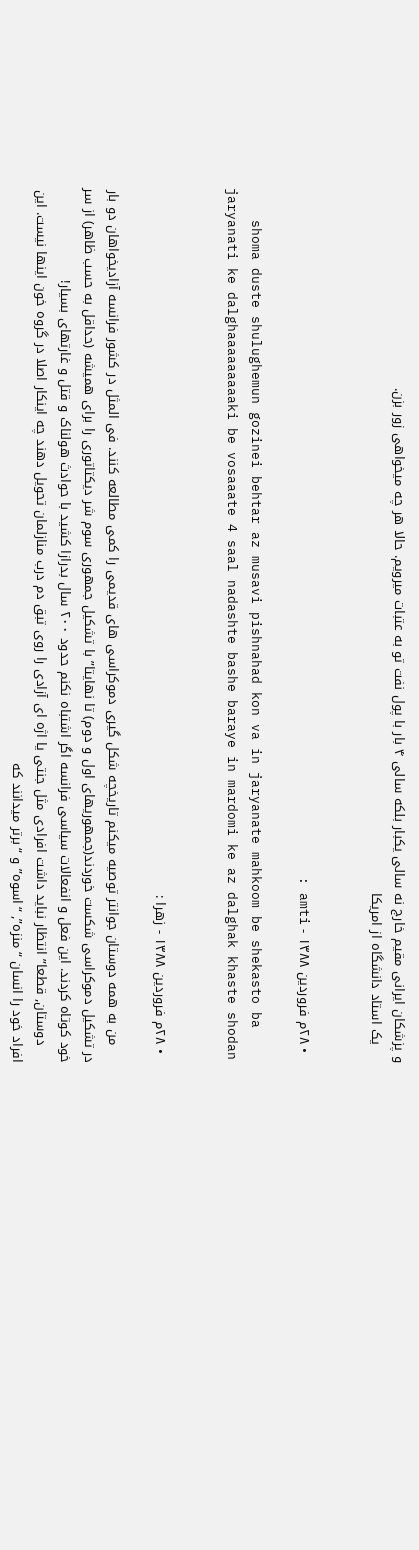و پزشکان ایرانی مقیم خارج نه سالی یکبار بلکه سالی ۴ بار با پول نفت تو به عتبات میرویم. حالا هر چه میخواهی زور بزن.
    یک استاد دانشگاه از امریکا


  • ۲۸م فروردین ۱۳۸۸ - amti :

    shoma duste shulughemun gozinei behtar az musavi pishnahad kon va in jaryanate mahkoom be shekasto ba jaryanati ke dalghaaaaaaaaaki be vosaaate 4 saal nadashte bashe baraye in mardomi ke az dalghak khaste shodan


  • ۲۸م فروردین ۱۳۸۸ - زهرا :

    من به همه دوستان جوانتر توصیه میکنم تاریخچه شکل گیری دموکراسی های قدیمی را کمی مطالعه کنند. فی المثل در کشور فرانسه آزادیخواهان دو بار در تشکیل دموکراسی شکست خوردند(جمهوریهای اول و دوم) تا نهایتا” با تشکیل جمهوری سوم شر دیکتاتوری را برای همیشه (حداقل به حسب ظاهر) از سر خود کوتاه کردند. این فعل و انفعالات سیاسی فرانسه اگر اشتباه نکنم حدود ۲۰۰ سال بدرازا کشید با حوادث هولناک و قتل و غارتهای بسیار!
    دوستان, قطعا” انتظار نباید داشت افرادی مثل جنتی یا اژه ای آزادی را روی تبق دم درب منازلمان تحویل دهند چه اینکار اصلا در گروه خون اینها نیست. این افراد خود را انسان “منزه”, “اسوه” و “برتر میدانند که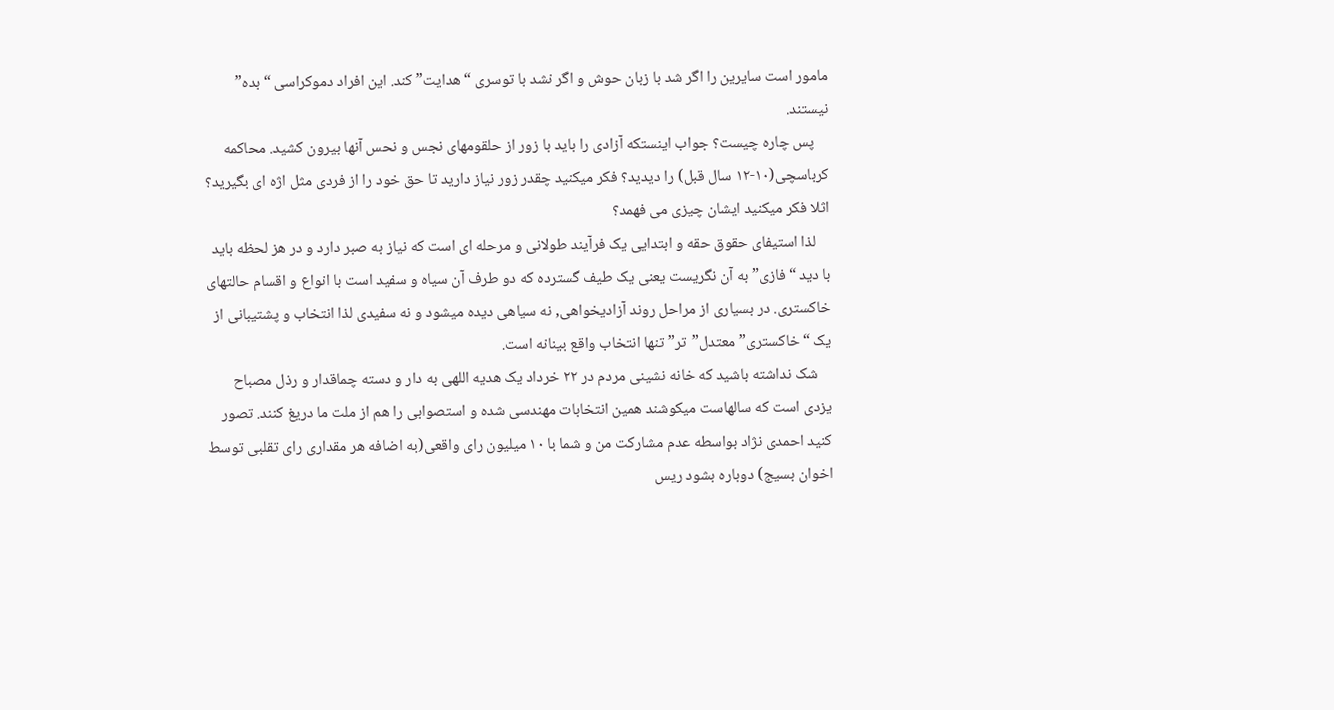مامور است سایرین را اگر شد با زبان حوش و اگر نشد با توسری “هدایت” کند. این افراد دموکراسی “بده” نیستند.
    پس چاره چیست؟ جواب اینستکه آزادی را باید با زور از حلقومهای نجس و نحس آنها بیرون کشید. محاکمه کرباسچی(۱۰-۱۲ سال قبل) را دیدید؟ فکر میکنید چقدر زور نیاز دارید تا حق خود را از فردی مثل اژه ای بگیرید؟ اثلا فکر میکنید ایشان چیزی می فهمد؟
    لذا استیفای حقوق حقه و ابتدایی یک فرآیند طولانی و مرحله ای است که نیاز به صبر دارد و در هز لحظه باید با دید “فازی” به آن نگریست یعنی یک طیف گسترده که دو طرف آن سیاه و سفید است با انواع و اقسام حالتهای خاکستری. در بسیاری از مراحل روند آزادیخواهی, نه سیاهی دیده میشود و نه سفیدی لذا انتخاب و پشتیبانی از یک “خاکستری” معتدل”تر” تنها انتخاب واقع بینانه است.
    شک نداشته باشید که خانه نشینی مردم در ۲۲ خرداد یک هدیه اللهی به دار و دسته چماقدار و رذل مصباح یزدی است که سالهاست میکوشند همین انتخابات مهندسی شده و استصوابی را هم از ملت ما دریغ کنند. تصور کنید احمدی نژاد بواسطه عدم مشارکت من و شما با ۱۰ میلیون رای واقعی(به اضافه هر مقداری رای تقلبی توسط اخوان بسیج) دوباره بشود ریس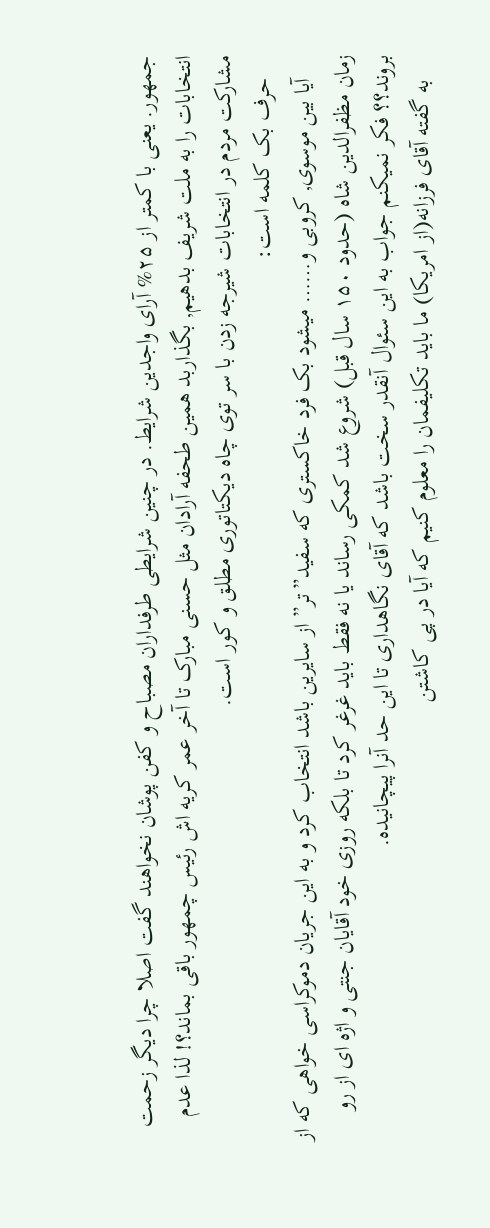جمهور. یعنی با کمتر از ۲۵% آرای واجدین شرایط. در چنین شرایطی طرفداران مصباح و کفن پوشان نخواهند گفت اصلا چرا دیگر زحمت انتخابات را به ملت شریف بدهیم, بگذاربد همین طحفه آرادان مثل حسنی مبارک تا آخر عمر کریه اش رئیس چمهور باقی بماند؟! لذا عدم مشارکت مردم در انتخابات شیرجه زدن با سر توی چاه دیکتاتوری مطلق و کور است.
    حرف بک کلمه است:
    آیا بین موسوی, کروبی و…… میشود بک فرد خاکستری که سفید”تر” از سایرین باشد انتخاب کرد و به این جریان دموکراسی خواهی که از زمان مظفرالدین شاه (حدود ۱۵۰ سال قبل) شروع شد کمکی رساند یا نه فقط باید غرغر کرد تا بلکه روزی خود آقایان جنتی و اژه ای از رو بروند؟؟ فکر نمیکنم جواب به این سئوال آنقدر سخت باشد که آقای نگاهداری تا این حد آنرا پیچانیده.
    به گفته آقای فرزانه(از امریکا) ما باید تکلیفمان را معلوم کنیم که آیا در پی کاشتن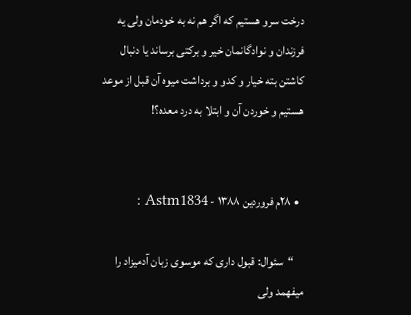درخت سرو هستیم که اگر هم نه به خودمان ولی یه فرزندان و نوادگانمان خیر و برکتی برساند یا دنبال کاشتن بته خیار و کدو و برداشت میوه آن قبل از موعد هستیم و خوردن آن و ابتلا به درد معده؟!


  • ۲۸م فروردین ۱۳۸۸ - Astm1834 :

    “سئوال: قبول داری که موسوی زبان آدمیزاد را میفهمد ولی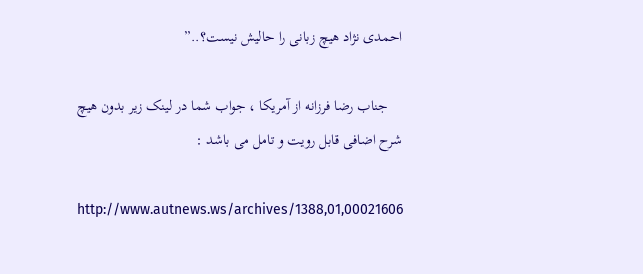احمدی نژاد هیچ زبانی را حالیش نیست؟..”

    جناب رضا فرزانه از آمریکا ، جواب شما در لینک زیر بدون هیچ شرح اضافی قابل رویت و تامل می باشد :

    http://www.autnews.ws/archives/1388,01,00021606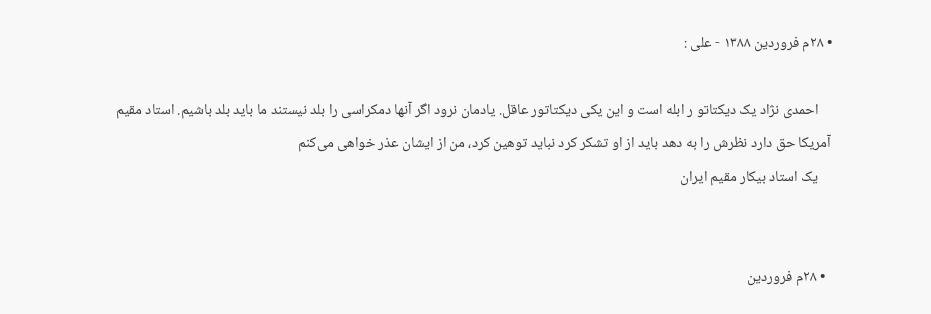• ۲۸م فروردین ۱۳۸۸ - علی‌ :

    احمدی نژاد یک دیکتاتو ر ابله است و این یکی‌ دیکتاتور عاقل. یادمان نرود اگر آنها دمکراسی را بلد نیستند ما باید بلد باشیم. استاد مقیم آمریکا حق دارد نظرش را به دهد باید از او تشکر کرد نباید توهین کرد، من از ایشان عذر خواهی‌ می‌‌کنم
    یک استاد بیکار مقیم ایران


  • ۲۸م فروردین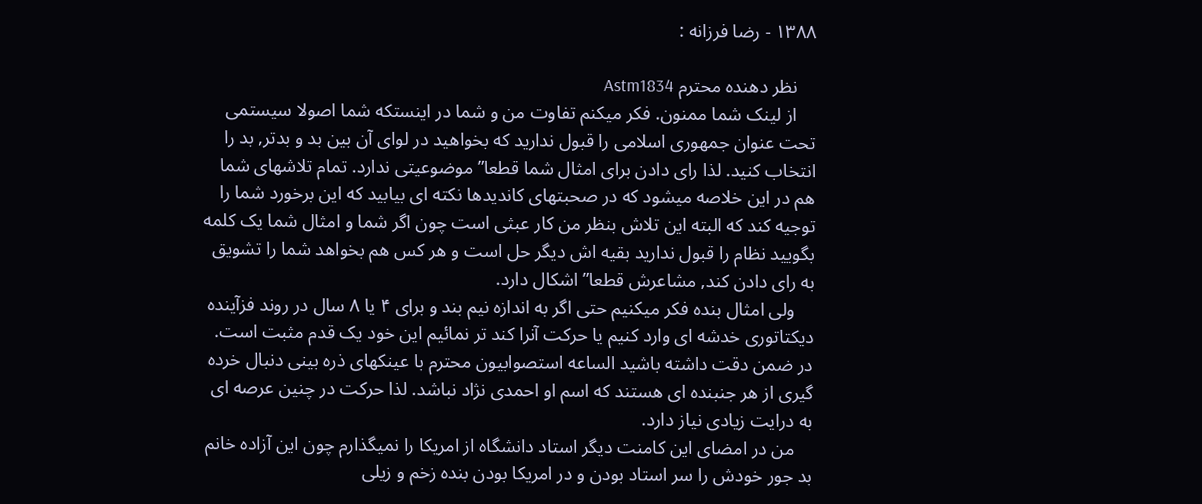۱۳۸۸ - رضا فرزانه :

    نظر دهنده محترم Astm1834
    از لینک شما ممنون. فکر میکنم تفاوت من و شما در اینستکه شما اصولا سیستمی تحت عنوان جمهوری اسلامی را قبول ندارید که بخواهید در لوای آن بین بد و بدتر, بد را انتخاب کنید. لذا رای دادن برای امثال شما قطعا” موضوعیتی ندارد. تمام تلاشهای شما هم در این خلاصه میشود که در صحبتهای کاندیدها نکته ای بیابید که این برخورد شما را توجیه کند که البته این تلاش بنظر من کار عبثی است چون اگر شما و امثال شما یک کلمه بگویید نظام را قبول ندارید بقیه اش دیگر حل است و هر کس هم بخواهد شما را تشویق به رای دادن کند, مشاعرش قطعا” اشکال دارد.
    ولی امثال بنده فکر میکنیم حتی اگر به اندازه نیم بند و برای ۴ یا ۸ سال در روند فزآینده دیکتاتوری خدشه ای وارد کنیم یا حرکت آنرا کند تر نمائیم این خود یک قدم مثبت است. در ضمن دقت داشته باشید الساعه استصوابیون محترم با عینکهای ذره بینی دنبال خرده گیری از هر جنبنده ای هستند که اسم او احمدی نژاد نباشد. لذا حرکت در چنین عرصه ای به درایت زیادی نیاز دارد.
    من در امضای این کامنت دیگر استاد دانشگاه از امریکا را نمیگذارم چون این آزاده خانم بد جور خودش را سر استاد بودن و در امریکا بودن بنده زخم و زیلی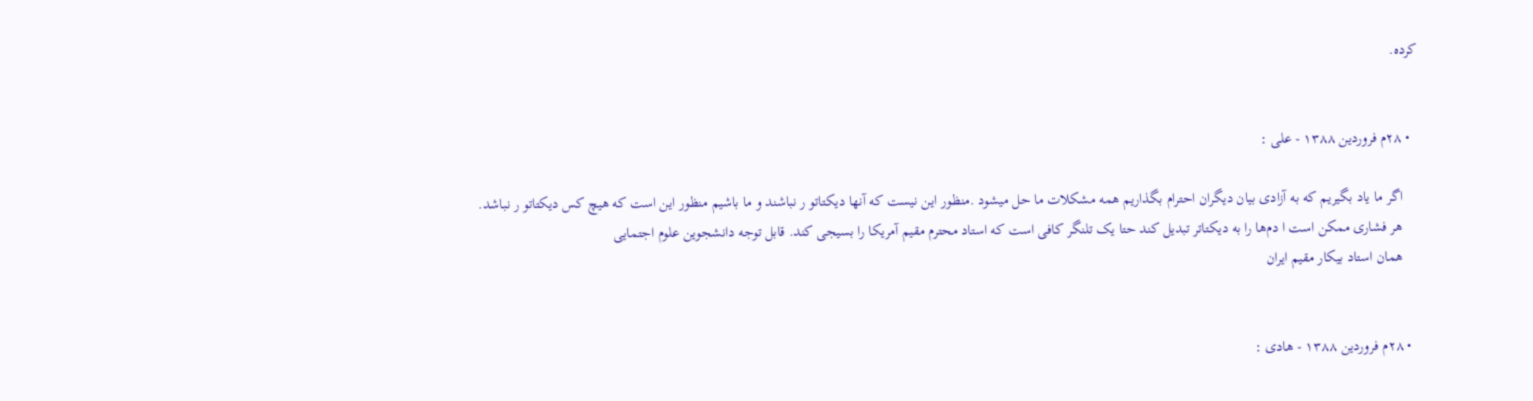کرده.


  • ۲۸م فروردین ۱۳۸۸ - علی‌ :

    اگر ما یاد بگیریم که به آزادی بیان دیگران احترام بگذاریم همه مشکلات ما حل میشود .منظور این نیست که آنها دیکتاتو ر نباشند و ما باشیم منظور این است که هیچ کس دیکتاتو ر نباشد.
    هر فشاری ممکن است ا دم‌ها را به دیکتاتر تبدیل کند حتا یک تلنگر کافی‌ است که استاد محترم مقیم آمریکا را بسیجی کند. قابل توجه دانشجوین علوم اجتمایی
    همان استاد بیکار مقیم ایران


  • ۲۸م فروردین ۱۳۸۸ - هادی :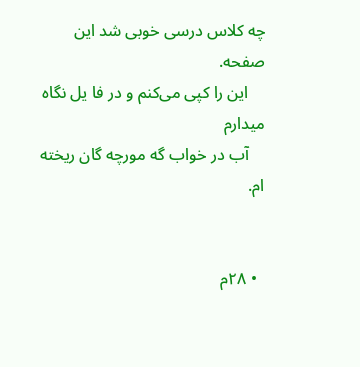چه کلاس درسی‌ خوبی‌ شد این صفحه.
    این را کپی‌ می‌کنم و در فا یل نگاه میدارم
    آب در خواب گه مورچه گان ریخته ام.


  • ۲۸م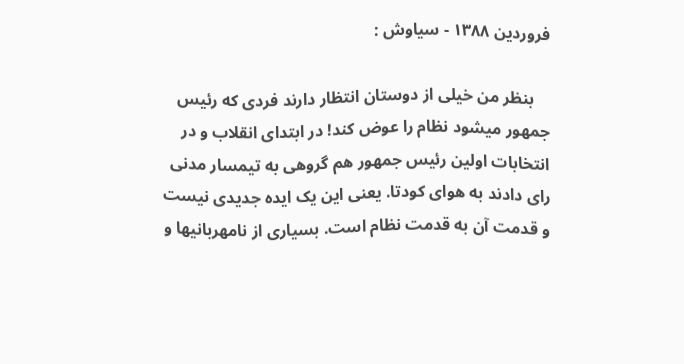فروردین ۱۳۸۸ - سیاوش :

    بنظر من خیلی از دوستان انتظار دارند فردی که رئیس جمهور میشود نظام را عوض کند! در ابتدای انقلاب و در انتخابات اولین رئیس جمهور هم گروهی به تیمسار مدنی رای دادند به هوای کودتا. یعنی این یک ایده جدیدی نیست و قدمت آن به قدمت نظام است. بسیاری از نامهربانیها و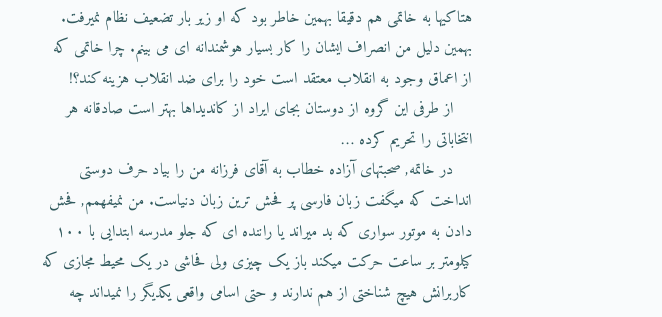هتاکیها به خاتمی هم دقیقا بهمین خاطر بود که او زیر بار تضعیف نظام نمیرفت. بهمین دلیل من انصراف ایشان را کار بسیار هوشمندانه ای می بینم. چرا خاتمی که از اعماق وجود به انقلاب معتقد است خود را برای ضد انقلاب هزینه کند؟!
    از طرفی این گروه از دوستان بجای ایراد از کاندیداها بهتر است صادقانه هر انتخاباتی را تحریم کرده …
    در خاتمه, صحبتهای آزاده خطاب به آقای فرزانه من را بیاد حرف دوستی انداخت که میگفت زبان فارسی پر فحش ترین زبان دنیاست. من نمیفهمم, فحش دادن به موتور سواری که بد میراند یا راننده ای که جلو مدرسه ابتدایی با ۱۰۰ کیلومتر بر ساعت حرکت میکند باز یک چیزی ولی فحاشی در یک محیط مجازی که کاربرانش هیچ شناختی از هم ندارند و حتی اسامی واقعی یکدیگر را نمیداند چه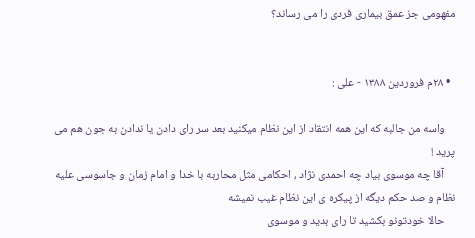مفهومی جز عمق بیماری فردی را می رساند؟


  • ۲۸م فروردین ۱۳۸۸ - علی :

    واسه من جالبه که این همه انتقاد از این نظام میکنید بعد سر رای دادن یا ندادن به جون هم می پرید !
    آقا چه موسوی بیاد چه احمدی نژاد ، احکامی مثل محاربه با خدا و امام زمان و جاسوسی علیه نظام و صد حکم دیگه از پیکره ی این نظام غیب نمیشه
    حالا خودتونو بکشید تا رای بدید و موسوی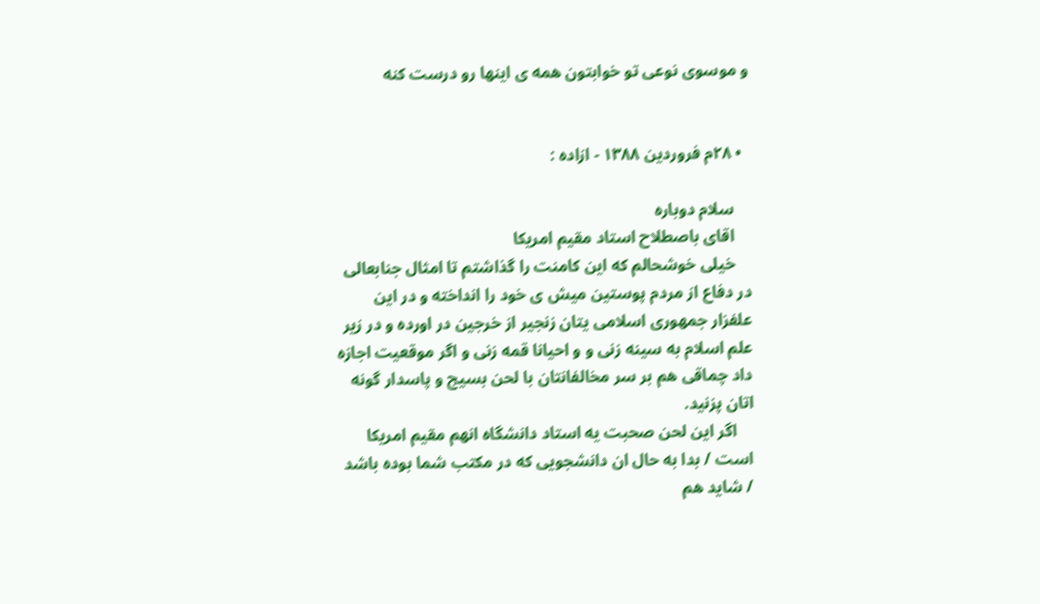و موسوی نوعی تو خوابتون همه ی اینها رو درست کنه


  • ۲۸م فروردین ۱۳۸۸ - ازاده :

    سلام دوباره
    اقای باصطلاح استاد مقیم امریکا
    خیلی خوشحالم که این کامنت را گذاشتم تا امثال جنابعالی در دفاع از مردم پوستین میش ی خود را انداخته و در این علفزار جمهوری اسلامی یتان زنجیر از خرجین در اورده و در زیر علم اسلام به سینه زنی و و احیانا قمه زنی و اگر موقعیت اجازه داد چماقی هم بر سر مخالفانتان با لحن بسیج و پاسدار گونه اتان پزنید.
    اگر این لحن صحبت یه استاد دانشگاه انهم مقیم امریکا است / بدا به حال ان دانشجویی که در مکتب شما بوده باشد / شاید هم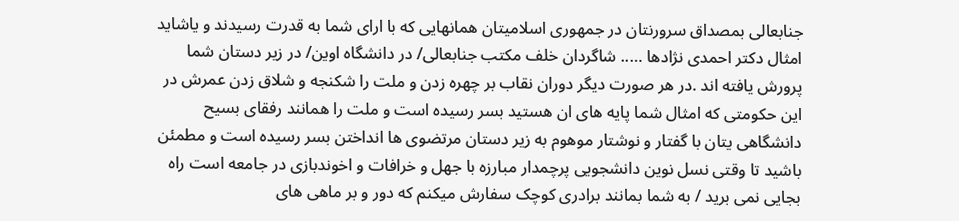جنابعالی بمصداق سرورنتان در جمهوری اسلامیتان همانهایی که با ارای شما به قدرت رسیدند و یاشاید امثال دکتر احمدی نژادها ….. شاگردان خلف مکتب جنابعالی/ در دانشگاه اوین/ در زیر دستان شما پرورش یافته اند .در هر صورت دیگر دوران نقاب بر چهره زدن و ملت را شکنجه و شلاق زدن عمرش در این حکومتی که امثال شما پایه های ان هستید بسر رسیده است و ملت را همانند رفقای بسیح دانشگاهی یتان با گفتار و نوشتار موهوم به زیر دستان مرتضوی ها انداختن بسر رسیده است و مطمئن باشید تا وقتی نسل نوین دانشجویی پرچمدار مبارزه با جهل و خرافات و اخوندبازی در جامعه است راه بجایی نمی برید / به شما بمانند برادری کوچک سفارش میکنم که دور و بر ماهی های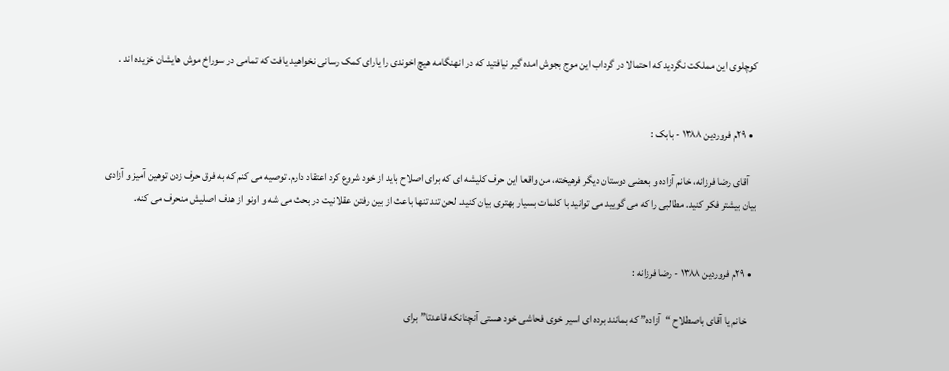کوچلوی این مملکت نگردید که احتمالا در گرداب این موج بجوش امده گیر نیافتید که در انهنگامه هیچ اخوندی را یارای کمک رسانی نخواهید یافت که تمامی در سوراخ موش هایشان خزیده اند .


  • ۲۹م فروردین ۱۳۸۸ - بابک :

    آقای رضا فرزانه، خانم آزاده و بعضی دوستان دیگر فرهيخته، من واقعا اين حرف کليشه ای که برای اصلاح بايد از خود شروع کرد اعتقاد دارم. توصيه می کنم که به فرق حرف زدن توهين آميز و آزادی بيان بيشتر فکر کنيد. مطالبی را که می گوييد می توانيد با کلمات بسيار بهتری بيان کنيد. لحن تند تنها باعث از بين رفتن عقلانيت در بحث می شه و اونو از هدف اصليش منحرف می کنه.


  • ۲۹م فروردین ۱۳۸۸ - رضا فرزانه :

    خانم یا آقای باصطلاح “آزاده” که بمانند برده ای اسیر خوی فحاشی خود هستی آنچنانکه قاعدتا” برای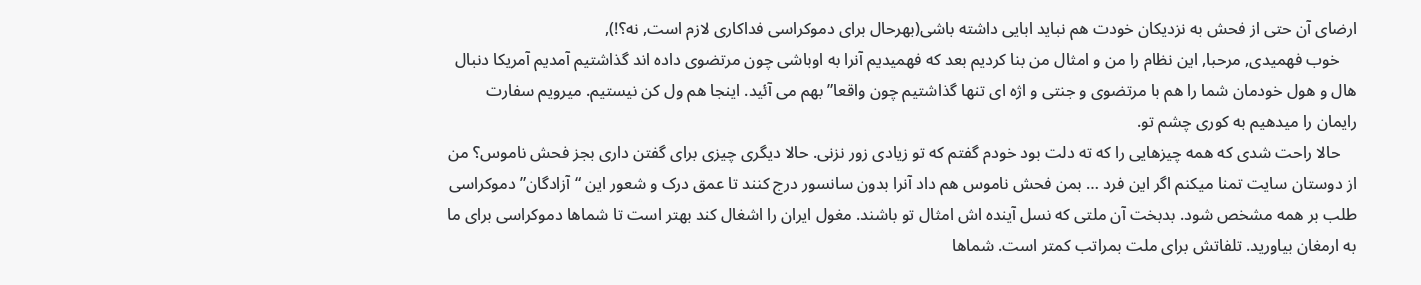ارضای آن حتی از فحش به نزدیکان خودت هم نباید ابایی داشته باشی(بهرحال برای دموکراسی فداکاری لازم است, نه؟!),
    خوب فهمیدی, مرحبا, این نظام را من و امثال من بنا کردیم بعد که فهمیدیم آنرا به اوباشی چون مرتضوی داده اند گذاشتیم آمدیم آمریکا دنبال هال و هول خودمان شما را هم با مرتضوی و جنتی و اژه ای تنها گذاشتیم چون واقعا” بهم می آئید. اینجا هم ول کن نیستیم. میرویم سفارت رایمان را میدهیم به کوری چشم تو.
    حالا راحت شدی که همه چیزهایی را که ته دلت بود خودم گفتم که تو زیادی زور نزنی. حالا دیگری چیزی برای گفتن داری بجز فحش ناموس؟ من از دوستان سایت تمنا میکنم اگر این فرد … بمن فحش ناموس هم داد آنرا بدون سانسور درج کنند تا عمق درک و شعور این “آزادگان” دموکراسی طلب بر همه مشخص شود. بدبخت آن ملتی که نسل آینده اش امثال تو باشند. مغول ایران را اشغال کند بهتر است تا شماها دموکراسی برای ما به ارمغان بیاورید. تلفاتش برای ملت بمراتب کمتر است. شماها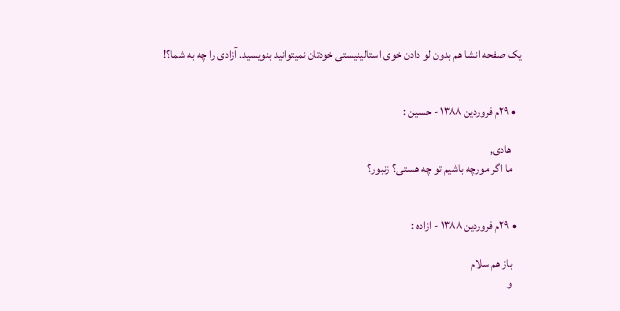یک صفحه انشا هم بدون لو دادن خوی استالینیستی خودتان نمیتوانید بنویسید. آزادی را چه به شما؟!


  • ۲۹م فروردین ۱۳۸۸ - حسین :

    هادی,
    ما اگر مورچه باشیم تو چه هستی؟ زنبور؟


  • ۲۹م فروردین ۱۳۸۸ - ازاده :

    باز هم سلام
    و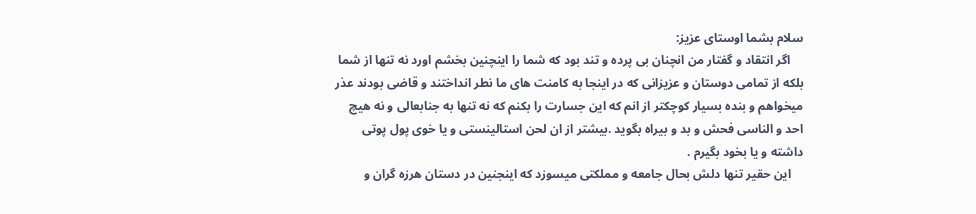سلام بشما اوستای عزیز:
    اگر انتقاد و گفتار من انچنان بی پرده و تند بود که شما را اینچنین بخشم اورد نه تنها از شما بلکه از تمامی دوستان و عزیزانی که در اینجا به کامنت های ما نطر انداختند و قاضی بودند عذر میخواهم و بنده بسیار کوچکتر از انم که این جسارت را بکنم که نه تنها به جنابعالی و نه هیچ احد و الناسی فحش و بد و بیراه بگوید .بیشتر از ان لحن استالینستی و یا خوی پول پوتی داشته و یا بخود بگیرم .
    این حقیر تنها دلش بحال جامعه و مملکتی میسوزد که اینجنین در دستان هرزه گران و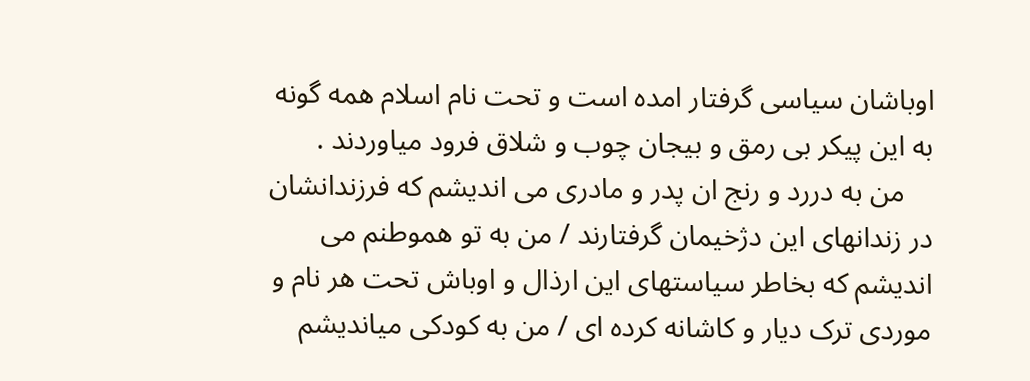اوباشان سیاسی گرفتار امده است و تحت نام اسلام همه گونه به این پیکر بی رمق و بیجان چوب و شلاق فرود میاوردند .
    من به دررد و رنج ان پدر و مادری می اندیشم که فرزندانشان در زندانهای این دژخیمان گرفتارند / من به تو هموطنم می اندیشم که بخاطر سیاستهای این ارذال و اوباش تحت هر نام و موردی ترک دیار و کاشانه کرده ای / من به کودکی میاندیشم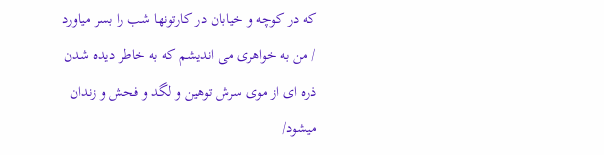که در کوچه و خیابان در کارتونها شب را بسر میاورد / من به خواهری می اندیشم که به خاطر دیده شدن ذره ای از موی سرش توهین و لگد و فحش و زندان میشود/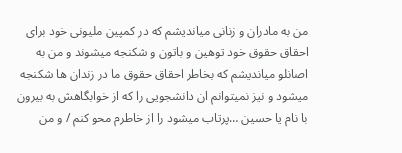من به مادران و زنانی میاندیشم که در کمپین ملیونی خود برای احقاق حقوق خود توهین و باتون و شکنجه میشوند و من به اصانلو میاندیشم که بخاطر احقاق حقوق ما در زندان ها شکنجه میشود و نیز نمیتوانم ان دانشجویی را که از خوابگاهش به بیرون با نام یا حسین …پرتاب میشود را از خاطرم محو کنم / و من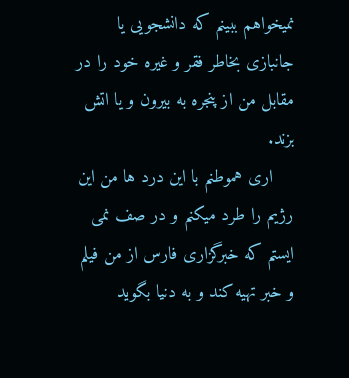نمیخواهم ببینم که دانشجویی یا جانبازی بخاطر فقر و غیره خود را در مقابل من از پنجره به بیرون و یا اتش بزند.
    اری هموطنم با این درد ها من این رژیم را طرد میکنم و در صف نمی ایستم که خبرگزاری فارس از من فیلم و خبر تهیه کند و به دنیا بگوید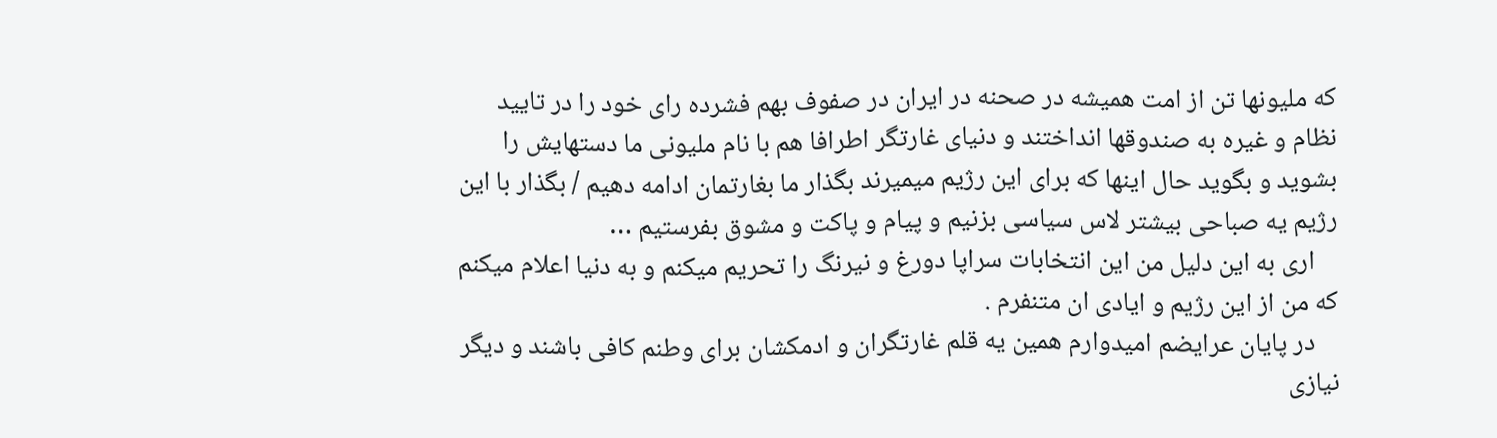که ملیونها تن از امت همیشه در صحنه در ایران در صفوف بهم فشرده رای خود را در تایید نظام و غیره به صندوقها انداختند و دنیای غارتگر اطرافا هم با نام ملیونی ما دستهایش را بشوید و بگوید حال اینها که برای این رژیم میمیرند بگذار ما بغارتمان ادامه دهیم / بگذار با این رژیم یه صباحی بیشتر لاس سیاسی بزنیم و پیام و پاکت و مشوق بفرستیم …
    اری به این دلیل من این انتخابات سراپا دورغ و نیرنگ را تحریم میکنم و به دنیا اعلام میکنم که من از این رژیم و ایادی ان متنفرم .
    در پایان عرایضم امیدوارم همین یه قلم غارتگران و ادمکشان برای وطنم کافی باشند و دیگر نیازی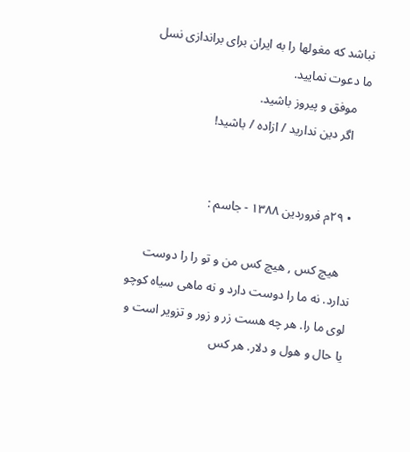نباشد که مغولها را به ایران برای براندازی نسل ما دعوت نمایید.
    موفق و پیروز باشید.
    اگر دین ندارید / ازاده / باشید!


  • ۲۹م فروردین ۱۳۸۸ - جاسم :

    هیچ کس , هیچ کس من و تو را را دوست ندارد. نه ما را دوست دارد و نه ماهی‌ سیا‌ه کوچو لوی ما را. هر چه هست زر و زور و تزویر است و یا حال و هول و دلار. هر کس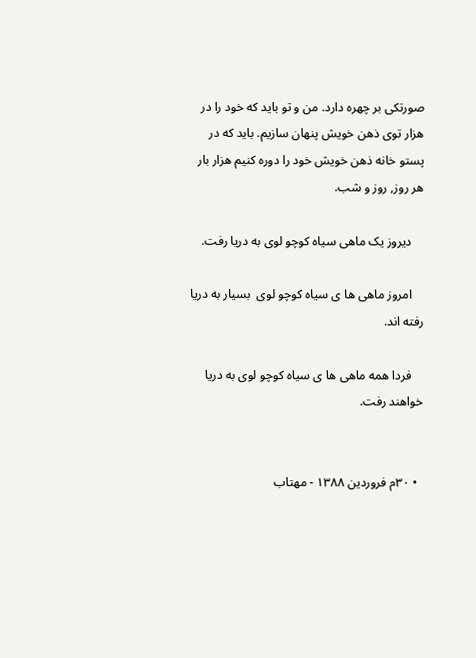صورتکی بر چهره دارد. من و تو باید که خود را در هزار توی ذهن خویش پنهان سازیم. باید که در پستو خانه ذهن خویش خود را دوره کنیم هزار بار هر روز, روز و شب.

    دیروز یک ماهی‌ سیا‌ه کوچو لوی‌ به دریا رفت.

    امروز ماهی ها‌ ی سیا‌ه کوچو لوی ‌‌ بسیار به دریا رفته ا‌ند.

    فردا همه ماهی ها‌ ی سیا‌ه کوچو لوی به دریا خواهند رفت.


  • ۳۰م فروردین ۱۳۸۸ - مهتاب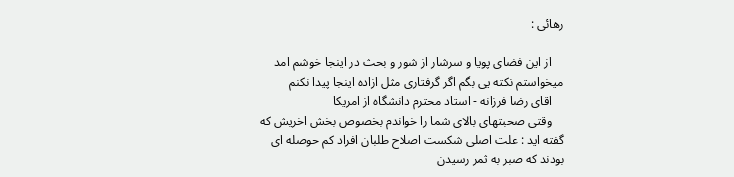رهائی :

    از این فضای پویا و سرشار از شور و بحث در اینجا خوشم امد میخواستم نکته یی بگم اگر گرفتاری مثل ازاده اینجا پیدا نکنم
    اقای رضا فرزانه - استاد محترم دانشگاه از امریکا
    وقتی صحبتهای بالای شما را خواندم بخصوص بخش اخریش که گفته اید : علت اصلی شکست اصلاح طلبان افراد کم حوصله ای بودند که صبر به ثمر رسیدن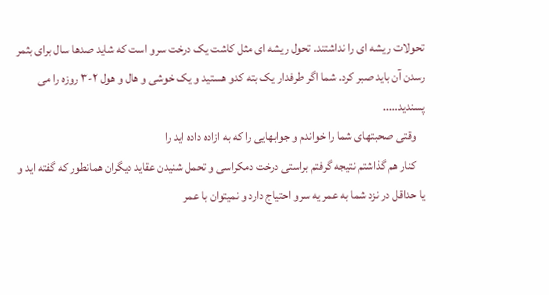تحولات ریشه ای را نداشتند. تحول ریشه ای مثل کاشت یک درخت سرو است که شاید صدها سال برای بثمر رسدن آن باید صبر کرد. شما اگر طرفدار یک بته کدو هستید و یک خوشی و هال و هول ۲-۳ روزه را می پسندید…..
    وقتی صحبتهای شما را خواندم و جوابهایی را که به ازاده داده اید را
    کنار هم گذاشتم نتیجه گرفتم براستی درخت دمکراسی و تحمل شنیدن عقاید دیگران همانطور که گفته اید و یا حداقل در نزد شما به عمر یه سرو احتیاج دارد و نمیتوان با عمر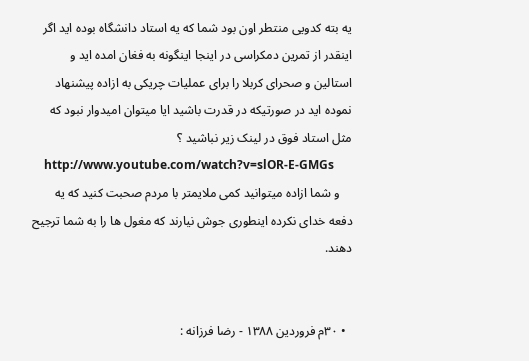یه بته کدویی منتطر اون بود شما که یه استاد دانشگاه بوده اید اگر اینقدر از تمرین دمکراسی در اینجا اینگونه به فغان امده اید و استالین و صحرای کربلا را برای عملیات چریکی به ازاده پیشنهاد نموده اید در صورتیکه در قدرت باشید ایا میتوان امیدوار نبود که مثل استاد فوق در لینک زیر نباشید ؟
    http://www.youtube.com/watch?v=slOR-E-GMGs
    و شما ازاده میتوانید کمی ملایمتر با مردم صحبت کنید که یه دفعه خدای نکرده اینطوری جوش نیارند که مغول ها را به شما ترجیح دهند.


  • ۳۰م فروردین ۱۳۸۸ - رضا فرزانه :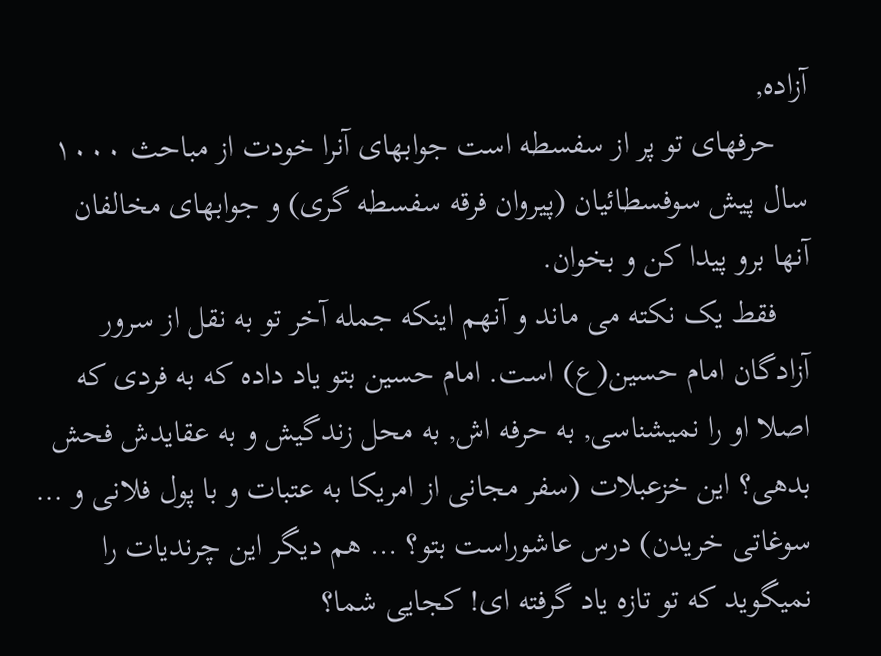آزاده,
    حرفهای تو پر از سفسطه است جوابهای آنرا خودت از مباحث ۱۰۰۰ سال پیش سوفسطائیان (پیروان فرقه سفسطه گری) و جوابهای مخالفان آنها برو پیدا کن و بخوان.
    فقط یک نکته می ماند و آنهم اینکه جمله آخر تو به نقل از سرور آزادگان امام حسین(ع) است. امام حسین بتو یاد داده که به فردی که اصلا او را نمیشناسی, به حرفه اش, به محل زندگیش و به عقایدش فحش بدهی؟ این خزعبلات (سفر مجانی از امریکا به عتبات و با پول فلانی و … سوغاتی خریدن) درس عاشوراست بتو؟ … هم دیگر این چرندیات را نمیگوید که تو تازه یاد گرفته ای! کجایی شما؟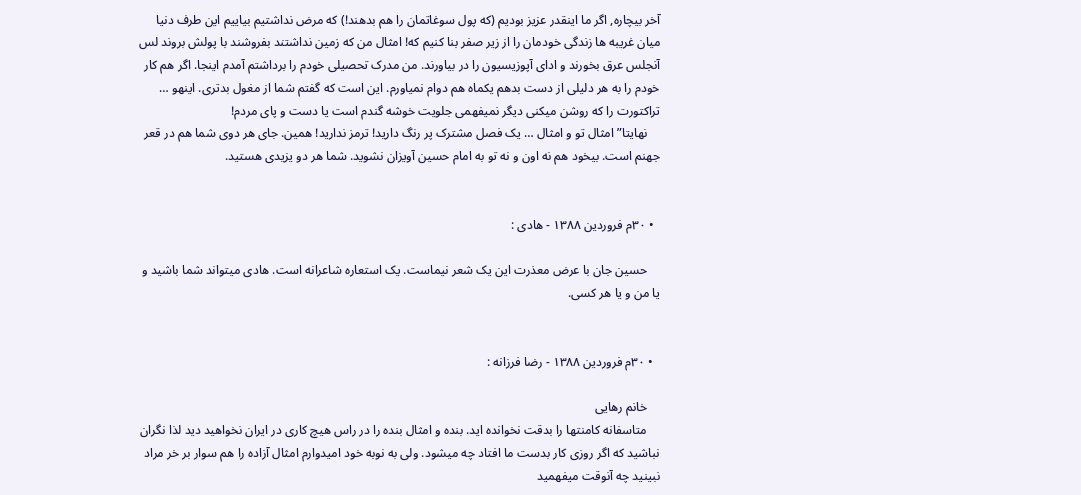آخر بیچاره, اگر ما اینقدر عزیز بودیم (که پول سوغاتمان را هم بدهند!) که مرض نداشتیم بیاییم این طرف دنیا میان غریبه ها زندگی خودمان را از زیر صفر بنا کنیم که! امثال من که زمین نداشتند بفروشند با پولش بروند لس آنجلس عرق بخورند و ادای آپوزیسیون را در بیاورند. من مدرک تحصیلی خودم را برداشتم آمدم اینجا. اگر هم کار خودم را به هر دلیلی از دست بدهم یکماه هم دوام نمیاورم. این است که گفتم شما از مغول بدتری. اینهو … تراکتورت را که روشن میکنی دیگر نمیفهمی جلویت خوشه گندم است یا دست و پای مردم!
    نهایتا” امثال تو و امثال … یک فصل مشترک پر رنگ دارید! ترمز ندارید! همین. جای هر دوی شما هم در قعر جهنم است. بیخود هم نه اون و نه تو به امام حسین آویزان نشوید. شما هر دو یزیدی هستید.


  • ۳۰م فروردین ۱۳۸۸ - هادی :

    حسین جان با عرض معذرت این یک شعر نیماست. یک استعاره شاعرانه است. هادی میتواند شما باشید و یا من و یا هر کسی‌.


  • ۳۰م فروردین ۱۳۸۸ - رضا فرزانه :

    خانم رهایی
    متاسفانه کامنتها را بدقت نخوانده اید. بنده و امثال بنده را در راس هیچ کاری در ایران نخواهید دید لذا نگران نباشید که اگر روزی کار بدست ما افتاد چه میشود. ولی به نوبه خود امیدوارم امثال آزاده را هم سوار بر خر مراد نبینید چه آنوقت میفهمید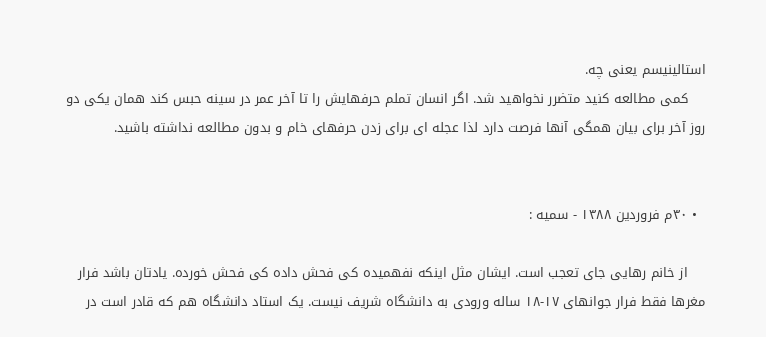استالینیسم یعنی چه.
    کمی مطالعه کنید متضرر نخواهید شد. اگر انسان تملم حرفهایش را تا آخر عمر در سینه حبس کند همان یکی دو روز آخر برای بیان همگی آنها فرصت دارد لذا عجله ای برای زدن حرفهای خام و بدون مطالعه نداشته باشید.


  • ۳۰م فروردین ۱۳۸۸ - سمیه :

    از خانم رهایی جای تعجب است. ایشان مثل اینکه نفهمیده کی فحش داده کی فحش خورده. یادتان باشد فرار مغرها فقط فرار جوانهای ۱۷-۱۸ ساله ورودی به دانشگاه شریف نیست. یک استاد دانشگاه هم که قادر است در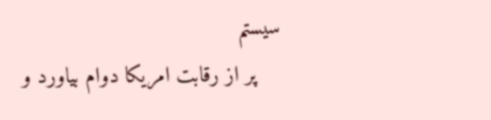سیستم
    پر از رقابت امریکا دوام بیاورد و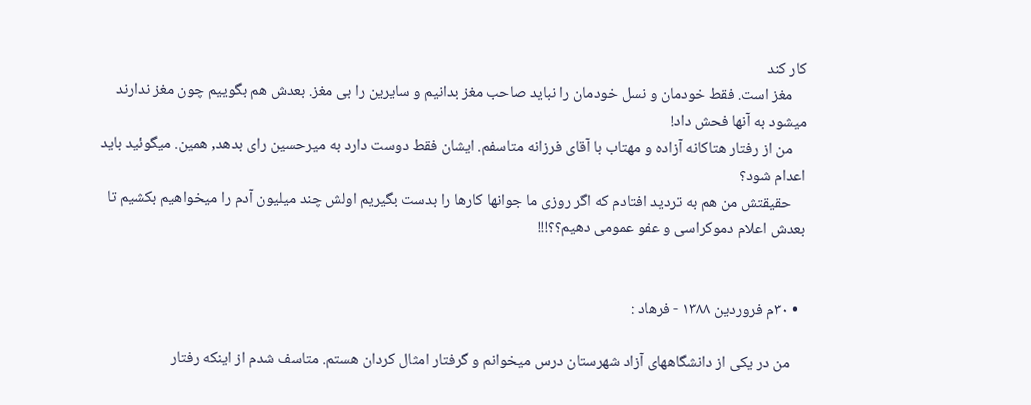کار کند
    مغز است. فقط خودمان و نسل خودمان را نباید صاحب مغز بدانیم و سایرین را بی مغز. بعدش هم بگوییم چون مغز ندارند میشود به آنها فحش داد!
    من از رفتار هتاکانه آزاده و مهتاب با آقای فرزانه متاسفم. ایشان فقط دوست دارد به میرحسین رای بدهد, همین. میگوئید باید اعدام شود؟
    حقیقتش من هم به تردید افتادم که اگر روزی ما جوانها کارها را بدست بگیریم اولش چند میلیون آدم را میخواهیم بکشیم تا بعدش اعلام دموکراسی و عفو عمومی دهیم؟؟!!!


  • ۳۰م فروردین ۱۳۸۸ - فرهاد :

    من در یکی از دانشگاههای آزاد شهرستان درس میخوانم و گرفتار امثال کردان هستم. متاسف شدم از اینکه رفتار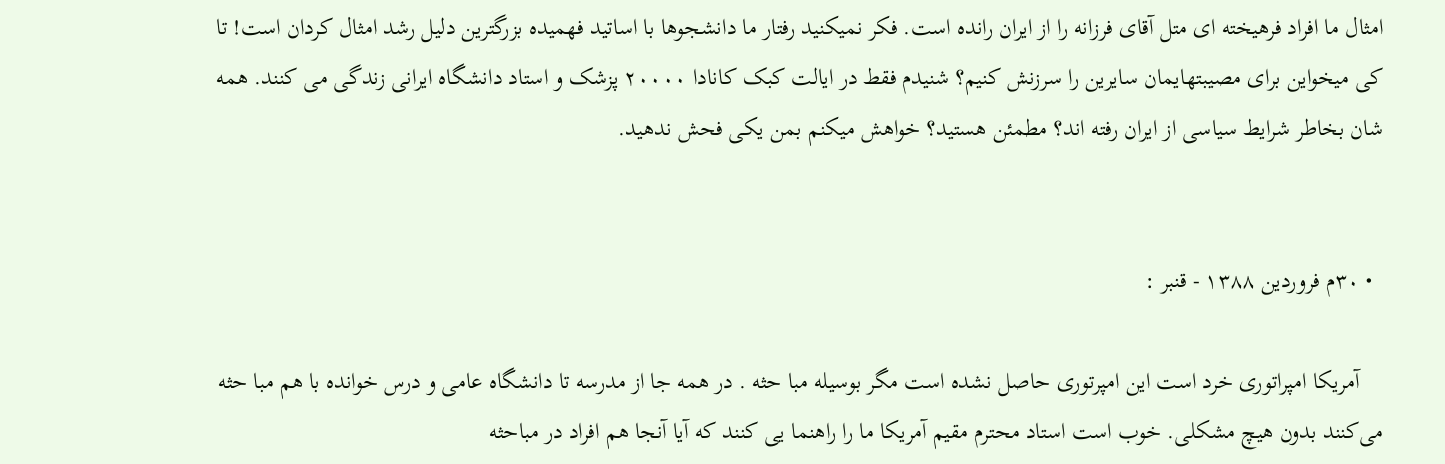امثال ما افراد فرهیخته ای متل آقای فرزانه را از ایران رانده است. فکر نمیکنید رفتار ما دانشجوها با اساتید فهمیده بزرگترین دلیل رشد امثال کردان است! تا کی میخواین برای مصیبتهایمان سایرین را سرزنش کنیم؟ شنیدم فقط در ایالت کبک کانادا ۲۰۰۰۰ پزشک و استاد دانشگاه ایرانی زندگی می کنند. همه شان بخاطر شرایط سیاسی از ایران رفته اند؟ مطمئن هستید؟ خواهش میکنم بمن یکی فحش ندهید.


  • ۳۰م فروردین ۱۳۸۸ - قنبر :

    آمریکا امپراتوری خرد است این امپرتوری حاصل نشده است مگر بوسیله مبا حثه . در همه جا از مدرسه تا دانشگاه عامی و درس خوانده با هم مبا حثه می‌‌کنند بدون هیچ مشکلی‌. خوب است استاد محترم مقیم آمریکا ما را راهنما یی کنند که آیا آنجا هم افراد در مباحثه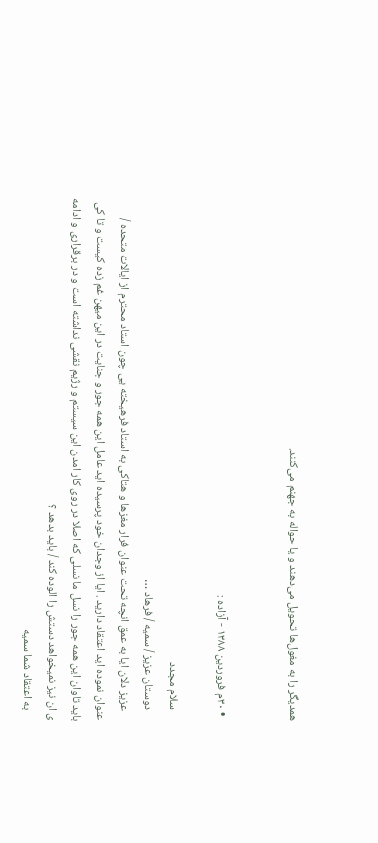همدیگر را به مغول‌ها تحویل می‌‌دهند و یا حواله به جهنم می‌‌کنند.


  • ۳۰م فروردین ۱۳۸۸ - آزاده :

    سلام مجدد
    دوستان عزیز / سمیه / فرهاد …
    عزیز دلان ایا به عمق انچه تحت عنوان فرار مغزها و هتاکی به استاد فرهیخته یی چون استاد محترم از ایالات متحده / عنوان نموده اید اعتقاد دارید . ایا از وجدان خود پرسیده اید عامل این همه جور و جنایت در این میهن غم زده کیست و تا کی باید تاوان این همه جور را نسل ما نسلی که اصلا در روی کار امدن این سیستم و رژیم نقشی نداشته است و در برقراری و ادامه ی ان نیز نمیخواهد دستش را الوده کند / باید بدهد ؟
    به اعتقاد شما سمیه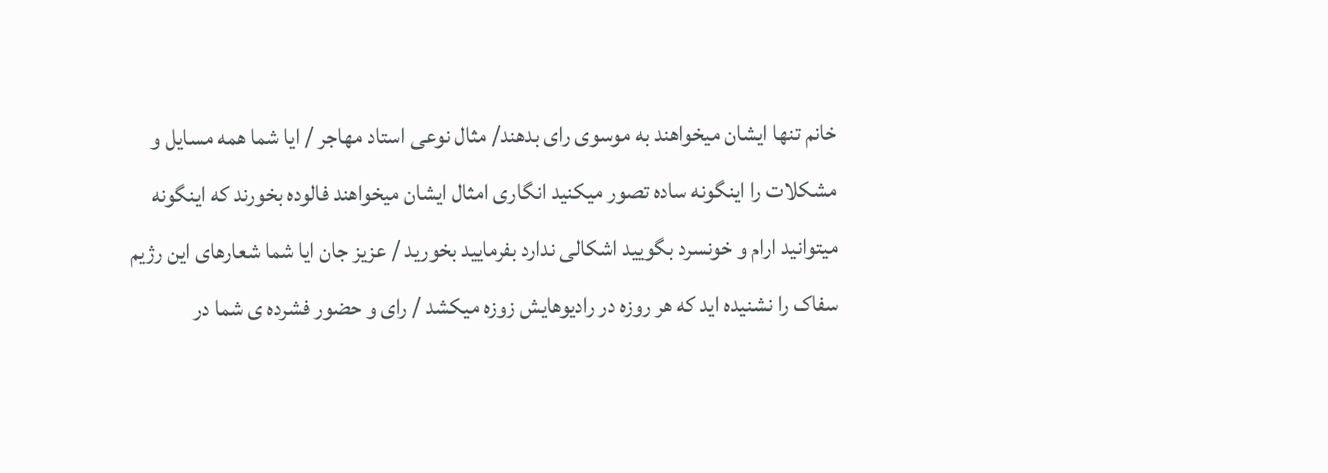خانم تنها ایشان میخواهند به موسوی رای بدهند/ مثال نوعی استاد مهاجر / ایا شما همه مسایل و مشکلات را اینگونه ساده تصور میکنید انگاری امثال ایشان میخواهند فالوده بخورند که اینگونه میتوانید ارام و خونسرد بگویید اشکالی ندارد بفرمایید بخورید / عزیز جان ایا شما شعارهای این رژیم سفاک را نشنیده اید که هر روزه در رادیوهایش زوزه میکشد / رای و حضور فشرده ی شما در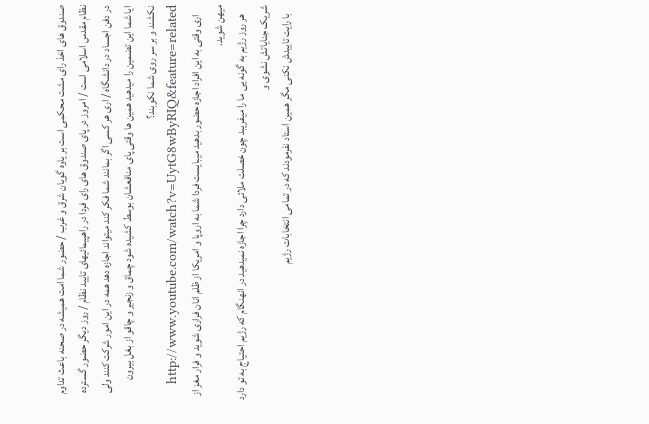صندوق های اخذ رای مشت محکمی است بر یاوه گویان شرق و غرب / حضور شما امت همیشه در صحنه باعث تداوم نظام مقدس اسلامی است / امروز در پای صندوق های رای فردا در راهپیمائیهای تایید نظام / روز دیگر حضور گسترده در دفن اجساد در دانشگاه / اری هر کسی اگر بمانند شما فکر کند میتواند اجازه دهد همه در این امور شرکت کنند ولی ایا شما این تضمین را میدهید همین ها وقتی پای منافعشان بوسط کشیده شود چماق و زنجیر و چاقو از بغل بیرون نکشند و بر سر روی شما نکوبند؟
    http://www.youtube.com/watch?v=UytG8wByRIQ&feature=related
    اری وقتی به این افراد اجازه حضور بدهید میبایست فردا شما به اروپا و امریکا از ظلم انان فراری شوید و فرار مغز از میهن شوید.
    هر روز رژیم به گونه یی ما را میفریبد چون خصلت ملائی دارد چرا اجازه نمیدهید در انهنگام که رژیم احتیاج به تو دارد شریک جنایاتش نشوی و
    با رایت تاییدش نکنی مگر همین استاد نفرمودند که در تمامی انتخابات رژیم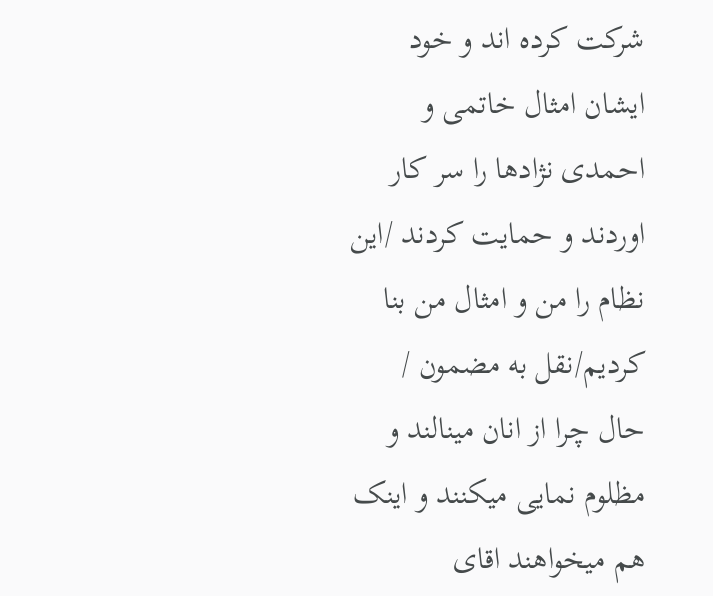شرکت کرده اند و خود ایشان امثال خاتمی و احمدی نژادها را سر کار اوردند و حمایت کردند /این نظام را من و امثال من بنا کردیم/نقل به مضمون / حال چرا از انان مینالند و مظلوم نمایی میکنند و اینک هم میخواهند اقای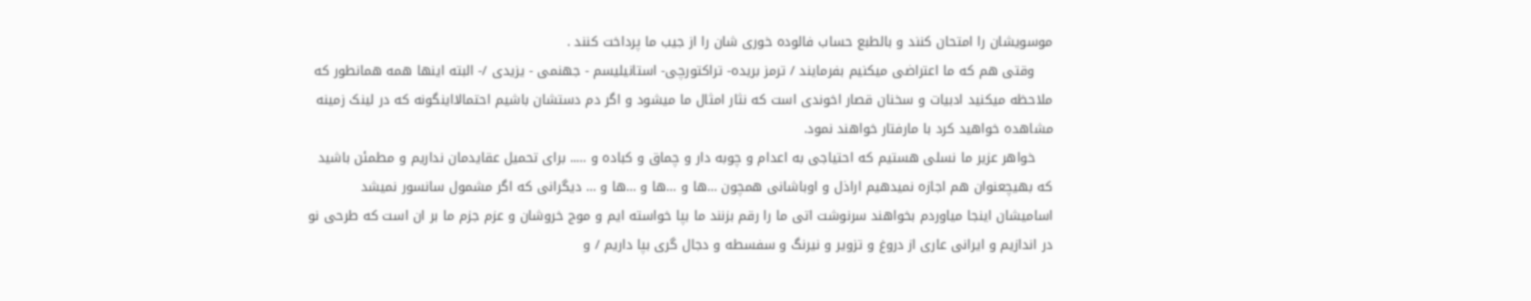موسویشان را امتحان کنند و بالطبع حساب فالوده خوری شان را از جیب ما پرداخت کنند .
    وقتی هم که ما اعتراضی میکنیم بفرمایند / ترمز بریده- تراکتورچی- استانیلیسم - جهنمی - یزیدی /- البته اینها همه همانطور که ملاحظه میکنید ادبیات و سخنان قصار اخوندی است که نثار امثال ما میشود و اگر دم دستشان باشیم احتمالااینگونه که در لینک زمینه مشاهده خواهید کرد با مارفتار خواهند نمود.
    خواهر عزیر ما نسلی هستیم که احتیاجی به اعدام و چوبه دار و چماق و کباده و ….. برای تحمیل عقایدمان نداریم و مطمئن باشید که بهیچعنوان هم اجازه نمیدهیم اراذل و اوباشانی همچون …ها و …ها و …ها و … دیگرانی که اگر مشمول سانسور نمیشد اسامیشان اینجا میاوردم بخواهند سرنوشت اتی ما را رقم بزنند ما بپا خواسته ایم و موج خروشان و عزم جزم ما بر ان است که طرحی نو در اندازیم و ایرانی عاری از دروغ و تزویر و نیرنگ و سفسطه و دجال گری بپا داریم / و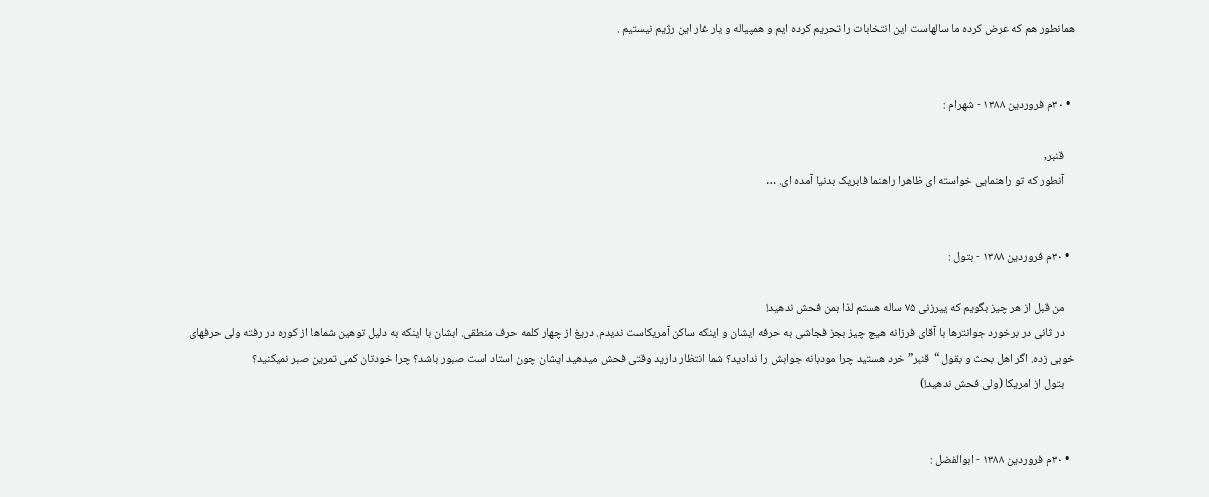همانطور هم که عرض کرده ما سالهاست این انتخابات را تحریم کرده ایم و همپیاله و یار غار این رژیم نیستیم .


  • ۳۰م فروردین ۱۳۸۸ - شهرام :

    قنبر,
    آنطور که تو راهنمایی خواسته ای ظاهرا راهنما فابریک بدنیا آمده ای. …


  • ۳۰م فروردین ۱۳۸۸ - بتول :

    من قبل از هر چیز بگویم که ییرزنی ۷۵ ساله هستم لذا بمن فحش ندهید!
    در ثانی در برخورد جوانترها با آقای فرزانه هیچ چیز بجز فجاشی به حرفه ایشان و اینکه ساکن آمریکاست ندیدم. دریغ از چهار کلمه حرف منطقی. ابشان با اینکه به دلیل توهین شماها از کوره در رفته ولی حرفهای خوبی زده. اگر اهل بحث و بقول “قنبر” خرد هستید چرا مودبانه جوابش را ندادید؟ شما انتظار دارید وقتی فحش میدهید ایشان چون استاد است صبور باشد؟ چرا خودتان کمی تمرین صبر نمیکنید؟
    بتول از امریکا (ولی فحش ندهید!)


  • ۳۰م فروردین ۱۳۸۸ - ابوالفضل :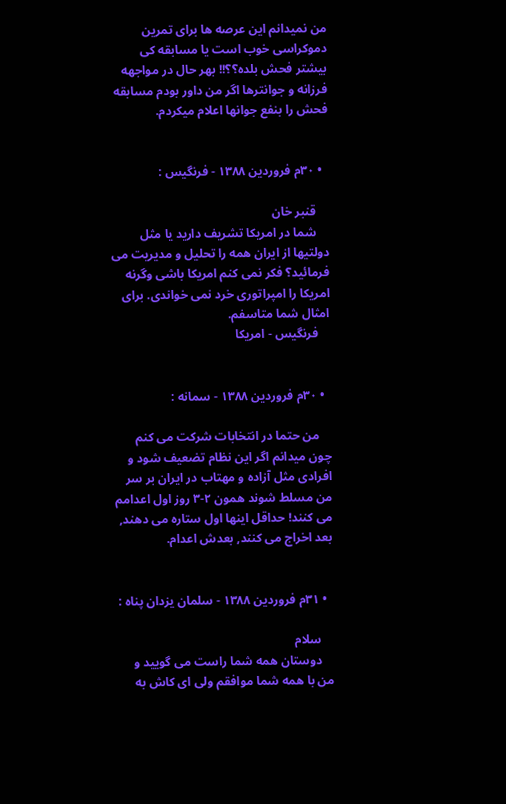من نمیدانم این عرصه ها برای تمرین دموکراسی خوب است یا مسابقه کی بیشتر فحش بلده؟؟!! بهر حال در مواجهه فرزانه و جوانترها اگر من داور بودم مسابقه فحش را بنفع جوانها اعلام میکردم.


  • ۳۰م فروردین ۱۳۸۸ - فرنگیس :

    قنبر خان
    شما در امریکا تشریف دارید یا مثل دولتیها از ایران همه را تحلیل و مدیریت می فرمائید؟ فکر نمی کنم امریکا باشی وگرنه امریکا را امپراتوری خرد نمی خواندی. برای امثال شما متاسفم.
    فرنگیس - امریکا


  • ۳۰م فروردین ۱۳۸۸ - سمانه :

    من حتما در انتخابات شرکت می کنم چون میدانم اگر این نظام تضعیف شود و افرادی مثل آزاده و مهتاب در ایران بر سر من مسلط شوند همون ۲-۳ روز اول اعدامم می کنند! حداقل اینها اول ستاره می دهند, بعد اخراج می کنند, بعدش اعدام.


  • ۳۱م فروردین ۱۳۸۸ - سلمان یزدان پناه :

    سلام
    دوستان همه شما راست می گویید و من با همه شما موافقم ولی ای کاش به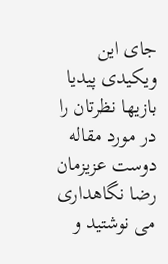جای این ویکیدی پیدیا بازیها نظرتان را در مورد مقاله دوست عزیزمان رضا نگاهداری می نوشتید و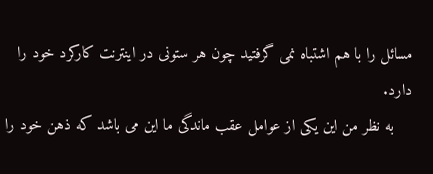مسائل را با هم اشتباه نمی گرفتید چون هر ستونی در اینترنت کارکرد خود را دارد.
    به نظر من این یکی از عوامل عقب ماندگی ما این می باشد که ذهن خود را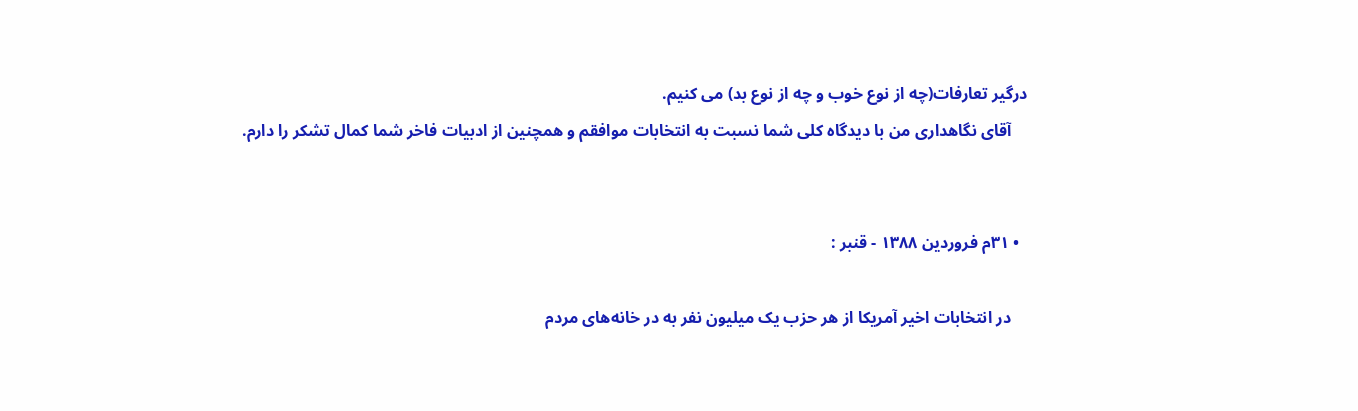درگیر تعارفات(چه از نوع خوب و چه از نوع بد) می کنیم.
    آقای نگاهداری من با دیدگاه کلی شما نسبت به انتخابات موافقم و همچنین از ادبیات فاخر شما کمال تشکر را دارم.


  • ۳۱م فروردین ۱۳۸۸ - قنبر :

    در انتخابات اخیر آمریکا از هر حزب یک میلیون نفر به در خانه‌های مردم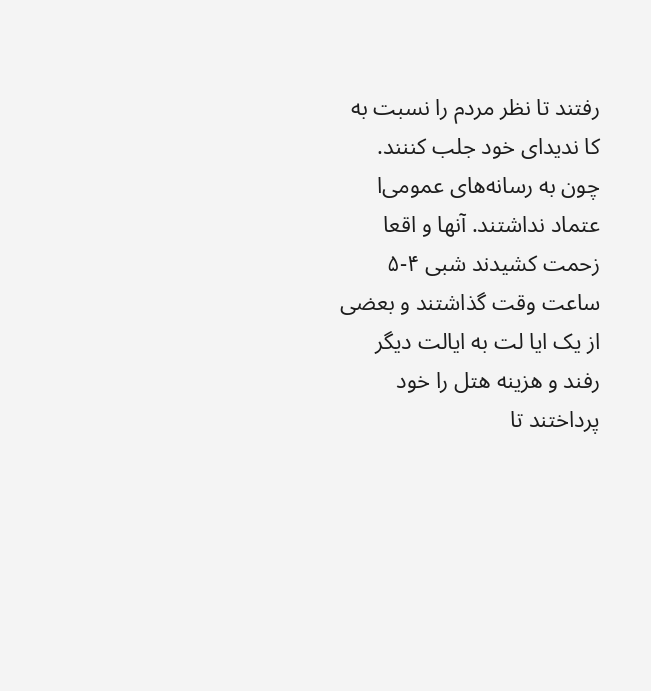رفتند تا نظر مردم را نسبت به کا ندیدای خود جلب کننند. چون به رسانه‌های عمومی‌ا عتماد نداشتند. آنها و اقعا زحمت کشیدند شبی‌ ۴-۵ ساعت وقت گذاشتند و بعضی از یک ایا لت به ایالت دیگر رفند و هزینه هتل را خود پرداختند تا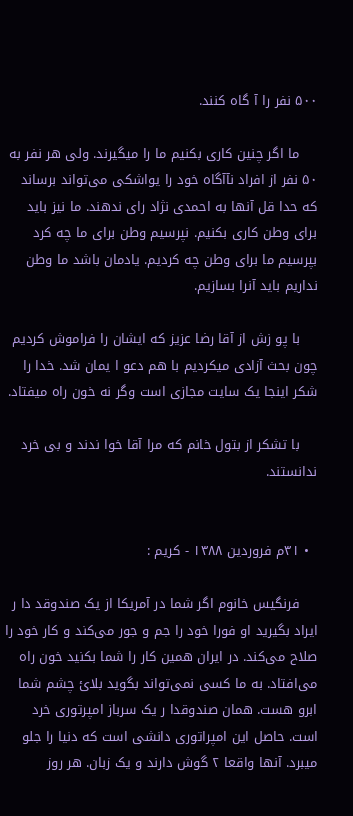۵۰۰ نفر را آ گاه کنند.

    ما اگر چنین کاری بکنیم ما را میگیرند. ولی‌ هر نفر به ۵۰ نفر از افراد نآآگاه خود را یواشکی می‌‌تواند برساند که حدا قل آنها به احمدی نژاد رای ندهند. ما نیز باید برای وطن کاری بکنیم. نپرسیم وطن برای ما چه کرد بپرسیم ما برای وطن چه کردیم. یادمان باشد ما وطن نداریم باید آنرا بسازیم.

    با پو زش از آقا رضا عزیز که ایشان را فراموش کردیم چون بحث آزادی میکردیم با هم دعو ا یمان شد. خدا را شکر اینجا یک سایت مجازی است وگر نه خون راه میفتاد.

    با تشکر از بتول خانم که مرا آقا خوا ندند و بی‌ خرد ندانستند.


  • ۳۱م فروردین ۱۳۸۸ - کريم :

    فرنگیس خانوم اگر شما در آمریکا از یک صندوقد دا ر ایراد بگیرید او فورا خود را جم و جور می‌‌کند و کار خود را صلاح می‌‌کند. در ایران همین کار را شما بکنید خون راه می‌‌افتاد. به ما کسی‌ نمی‌تواند بگوید بلائ چشم شما ابرو هست. همان صندوقدا ر یک سرباز امپرتوری خرد است. حاصل این امپراتوری دانشی است که دنیا را جلو میبرد. آنها واقعا ۲ گوش دارند و یک زبان. هر روز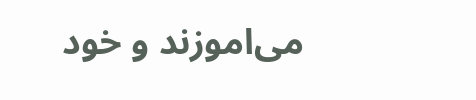می‌‌اموزند و خود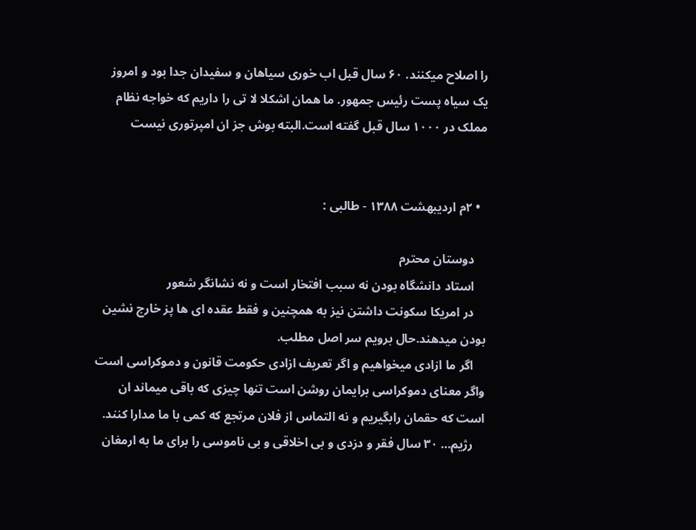را اصلاح میکنند. ۶۰ سال قبل اب خوری سیاهان و سفیدان جدا بود و امروز یک سیا‌ه پست رئیس جمهور. ما همان اشکلا لا تی را داریم که خواجه نظام مملک در ۱۰۰۰ سال قبل گفته است.البته بوش جز ان امپرتوری نیست


  • ۲م اردیبهشت ۱۳۸۸ - طالبی :

    دوستان محترم
    استاد دانشگاه بودن نه سبب افتخار است و نه نشانگر شعور
    در امریکا سکونت داشتن نیز به همچنین و فقط عقده ای ها پز خارج نشین بودن میدهند.حال برویم سر اصل مطلب.
    اگر ما ازادی میخواهیم و اگر تعریف ازادی حکومت قانون و دموکراسی است واگر معنای دموکراسی برایمان روشن است تنها چیزی که باقی میماند ان است که حقمان رابگیریم و نه التماس از فلان مرتجع که کمی با ما مدارا کنند.
    رژیم… ۳۰ سال فقر و دزدی و بی اخلاقی و بی ناموسی را برای ما به ارمغان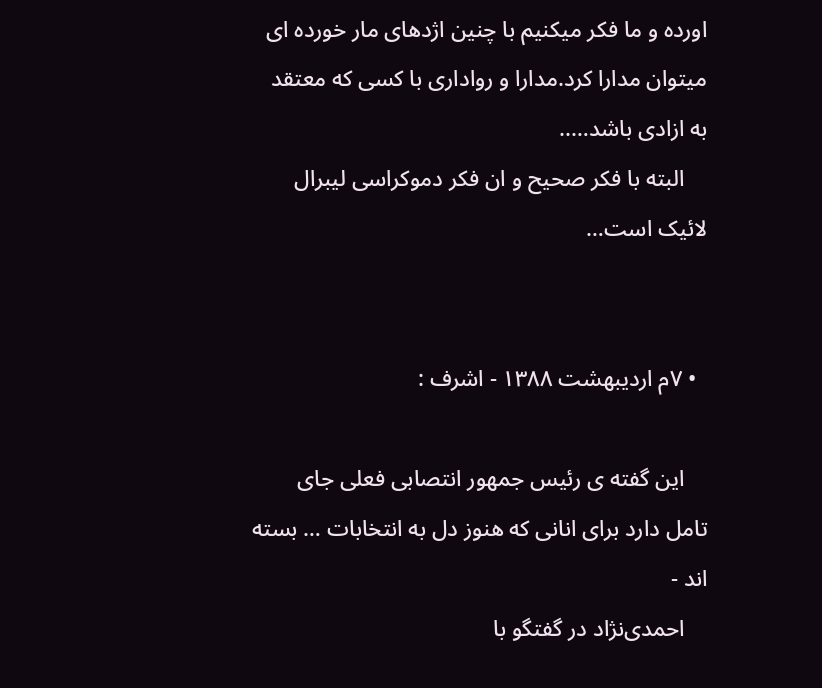اورده و ما فکر میکنیم با چنین اژدهای مار خورده ای میتوان مدارا کرد.مدارا و رواداری با کسی که معتقد به ازادی باشد…..
    البته با فکر صحیح و ان فکر دموکراسی لیبرال لائیک است…


  • ۷م اردیبهشت ۱۳۸۸ - اشرف :

    این گفته ی رئیس جمهور انتصابی فعلی جای تامل دارد برای انانی که هنوز دل به انتخابات … بسته اند -
    احمدی‌نژاد در گفتگو با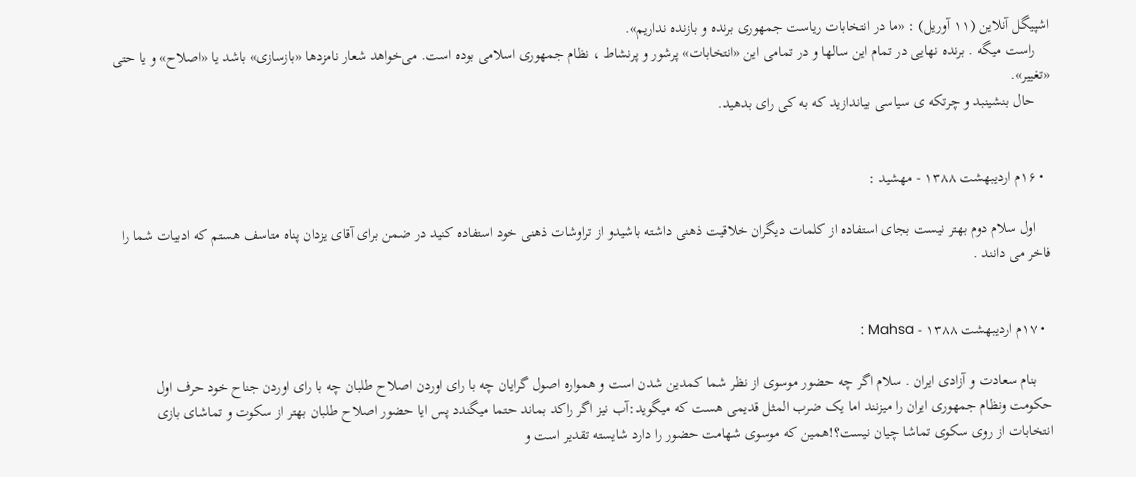اشپيگل آنلاين (۱۱ آوريل) : «ما در انتخابات رياست جمهوری برنده و بازنده نداريم».
    راست میگه . برنده نهايی در تمام اين سالها و در تمامی اين «انتخابات» پرشور و پرنشاط ، نظام جمهوری اسلامی بوده است. می‌خواهد شعار نامزدها «بازسازی» باشد يا «اصلاح» و يا حتی «تغيير».
    حال بنشینبد و چرتکه ی سیاسی بیاندازید که به کی رای بدهید.


  • ۱۶م اردیبهشت ۱۳۸۸ - مهشید :

    اول سلام دوم بهتر نیست بجای استفاده از کلمات دیگران خلاقیت ذهنی داشته باشیدو از تراوشات ذهنی خود استفاده کنید در ضمن برای آقای یزدان پناه متاسف هستم که ادبیات شما را فاخر می دانند .


  • ۱۷م اردیبهشت ۱۳۸۸ - Mahsa :

    بنام سعادت و آزادی ایران . سلام اگر چه حضور موسوی از نظر شما کمدین شدن است و همواره اصول گرایان چه با رای اوردن اصلاح طلبان چه با رای اوردن جناح خود حرف اول حکومت ونظام جمهوری ایران را میزنند اما یک ضرب المثل قدیمی هست که میگوید:آب نیز اگر راکد بماند حتما میگندد پس ایا حضور اصلاح طلبان بهتر از سکوت و تماشای بازی انتخابات از روی سکوی تماشا چیان نیست؟!همین که موسوی شهامت حضور را دارد شایسته تقدیر است و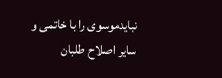نبایدموسوی را با خاتمی و سایر اصلاح طلبان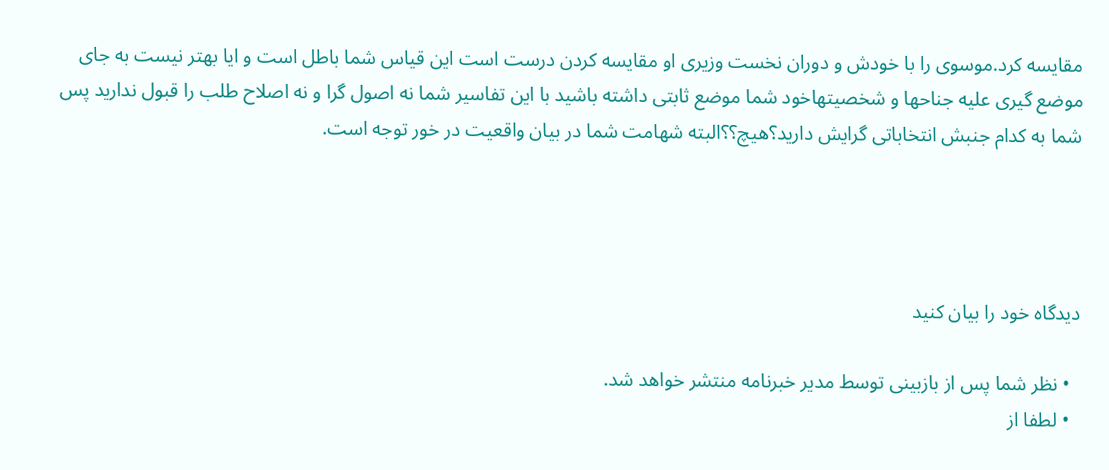مقایسه کرد.موسوی را با خودش و دوران نخست وزیری او مقایسه کردن درست است این قیاس شما باطل است و ایا بهتر نیست به جای موضع گیری علیه جناحها و شخصیتهاخود شما موضع ثابتی داشته باشید با این تفاسیر شما نه اصول گرا و نه اصلاح طلب را قبول ندارید پس شما به کدام جنبش انتخاباتی گرایش دارید؟هیچ؟؟البته شهامت شما در بیان واقعیت در خور توجه است.




دیدگاه خود را بیان کنید

  • نظر شما پس از بازبینی توسط مدیر خبرنامه منتشر خواهد شد.
  • لطفا از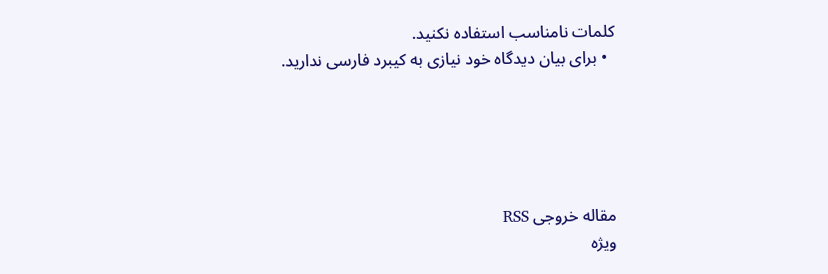کلمات نامناسب استفاده نکنید.
  • برای بیان دیدگاه خود نیازی به کیبرد فارسی ندارید.





مقاله خروجی RSS
ویژه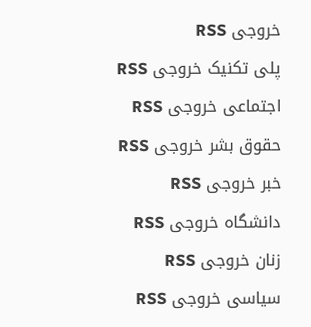خروجی RSS
پلی تکنیک خروجی RSS
اجتماعی خروجی RSS
حقوق بشر خروجی RSS
خبر خروجی RSS
دانشگاه خروجی RSS
زنان خروجی RSS
سیاسی خروجی RSS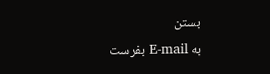بستن
به E-mail بفرست